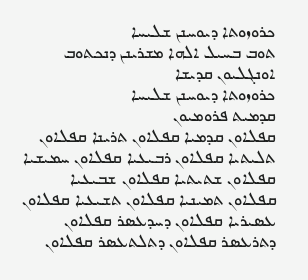ܟܪܘܙܘܬܐ ܕܝܘܚܢܢ ܫܠܝܚܐ
ܬܘܒ ܒܚܝܠ ܐܠܗܐ ܡܫܪܝܢܢ ܕܢܟܬܘܒ
ܐܘܢܓܠܝܘܢ ܩܕܝܫܐ
ܟܪܘܙܘܬܐ ܕܝܘܚܢܢ ܫܠܝܚܐ
ܩܕܡܝܬ ܦܪܘܡܝܘܢ
ܩܦܠܐܘܢ ܩܕܡܝܐ ܩܦܠܐܘܢ ܬܪܝܢܐ ܩܦܠܐܘܢ ܬܠܝܬܝܐ ܩܦܠܐܘܢ ܪܒܝܥܝܐ ܩܦܠܐܘܢ ܚܡܝܫܝܐ ܩܦܠܐܘܢ ܫܬܝܬܝܐ ܩܦܠܐܘܢ ܫܒܝܥܝܐ
ܩܦܠܐܘܢ ܬܡܝܢܝܐ ܩܦܠܐܘܢ ܬܫܝܥܝܐ ܩܦܠܐܘܢ ܥܣܝܪܝܐ ܩܦܠܐܘܢ ܕܚܕܥܣܪ ܩܦܠܐܘܢ ܕܬܪܥܣܪ ܩܦܠܐܘܢ ܕܬܠܬܥܣܪ ܩܦܠܐܘܢ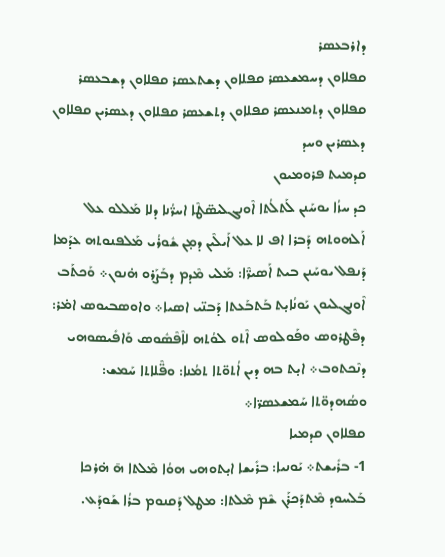ܕܐܪܒܥܣܪ
ܩܦܠܐܘܢ ܕܚܡܫܥܣܪ ܩܦܠܐܘܢ ܕܫܬܥܣܪ ܩܦܠܐܘܢ ܕܫܒܥܣܪ ܩܦܠܐܘܢ ܕܬܡܢܥܣܪ ܩܦܠܐܘܢ ܕܬܫܥܣܪ ܩܦܠܐܘܢ ܕܥܣܪܝܢ ܩܦܠܐܘܢ ܕܥܣܪܝܢ ܘܚܕ
ܩܕܡܝܬ ܦܪܘܡܝܘܢ
ܟܕ ܚܙܳܐ ܝܘܚܰܢܢ ܠܰܬܠܳܬܐ ܐܶܘܢܓܠܝܣ̈ܛܶܐ ܐܚܪ̈ܳܢܐ ܕܠܐ ܡܰܠܠܘ ܥܠ ܐܰܠܗܘܬܗ ܕܰܒܪܐ ܐܦ ܠܐ ܥܠ ܐܰܝܠܶܝܢ ܕܡ̣ܢ ܫܽܘܪܳܝ ܡܰܠܦܢܘܬܗ ܥܕܰܡܐ ܕܰܢܦܠ ܝܘܚܰܢܢ ܒܝܬ ܐܰܣܝܪ̈ܶܐ: ܡܰܠܝ ܡܶܕܡ ܕܒܰܨܰܪܘ ܗ̇ܢܘܢ܀ ܘܰܟܬܰܒ ܐܶܘܢܓܠܝܘܢ ܝܰܘܢܳܐܝ̣ܬ ܒܰܬܒܰܥܬܐ ܕܰܒܢ̈ܝ ܐܣܝܐ܀ ܘܐܘܣܒܝܘܣ ܐܡ̇ܪ: ܕܦܶܛܪܘܣ ܘܦܰܘܠܘܣ ܐܶܬܘ ܠܘܳܬܗ ܠܐܶܦܶܣܽܘܣ ܘܰܐܦܺܝܣܘܗܝ ܕܢܶܟܬܘܒ܀ ܐܝ̣ܬ ܒܗ ܕܝܢ ܐܳܬܘ̈ܬܐ ܬܡܳܢܐ: ܘܦ̈ܶܠܐܬܐ ܚܰܡܫ: ܘܣܳܗܕܘ̈ܬܐ ܚܰܡܫܥܣܪ̈ܐ܀
ܩܦܠܐܘܢ ܩܕܡܝܐ
1- ܒܪܺܝܫܬ܀ ܝܰܘܢܝܐ: ܒܪܺܝܫܐ ܐܝ̣ܬܘܗܝ ܗܘܳܐ ܡܶܠܬܐ ܗ̄ ܗ̇ܪܟܐ ܒܰܠܚܘܕ ܡܶܬܕܰܟܪܰܢ ܫܶܡ ܡܶܠܬܐ: ܡܛܠ ܕܰܩܢܘܡ ܒܪܳܐ ܫܰܘܕܰܥ.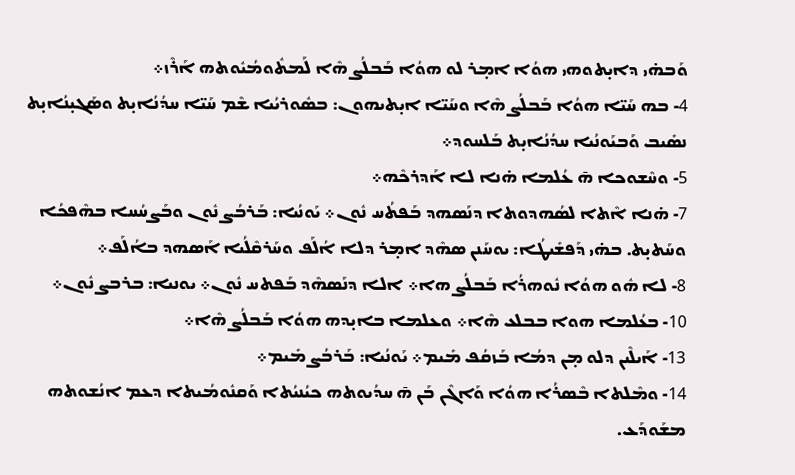ܘܰܒܗ̇ܝ ܕܐܝ̣ܬܘܗܝ ܗܘܳܐ ܐܡ̣ܪ ܠܘ ܗܘܳܐ ܒܰܒܠܳܨ ܗܶܐ ܠܰܡܬܽܘܡܳܝܽܘܬܗ ܐܰܪܶܙ܀
4- ܒܗ ܚܰܝ̈ܐ ܗܘܳܐ ܒܰܒܠܳܨ ܗܶܐ ܘܚܰܝ̈ܐ ܐܝ̣ܬܝܗܘܢ: ܒܣܽܘܪܝܳܝܐ ܫܶܡ ܚܰܝ̈ܐ ܚܕܳܢܳܐܝ̣ܬ ܘܣܰܓܝ̣ܢܳܐܝ̣ܬ ܢܣܺܝܒ ܘܰܒܝܰܘܢܳܝܐ ܚܕܳܢܳܐܝ̣ܬ ܒܰܠܚܘܕ܀
5- ܘܚܶܫܘܟܐ ܗ̄ ܥܳܠܡܐ ܗ̇ܢܐ ܠܐ ܐܰܕܪܟܶܗ܀
7- ܗ̇ܢܐ ܐܶܬܐ ܠܣܳܗܕܘܬܐ ܕܢܰܣܗܕ ܒܰܦܬܳܚ ܢܽܘܢ܀ ܝܰܘܢܳܝܐ: ܒܰܪܒܳܨ ܢܽܘܢ ܘܒܰܨܚܳܚܐ ܒܗܶܦܟܳܐ ܘܚܰܬܝ̣ܬ. ܒܗ̇ܝ ܕܰܦܫܺܝܛܳܐ: ܝܘܚܰܢܢ ܣܗܶܕ ܐܡ̣ܪ ܕܠܐ ܐܳܠܰܦ ܘܚܰܪܩܶܠܳܝܐ ܐܰܣܗܕ ܒܐܳܠܰܦ܀
8- ܠܐ ܗܽܘ ܗܘܳܐ ܢܽܘܗܪܳܐ ܒܰܒܠܳܨ ܗܐ܀ ܐܠܐ ܕܢܰܣܗܶܕ ܒܰܦܬܚ ܢܽܘܢ܀ ܝܘܢܝܐ: ܒܪܒܨ ܢܽܘܢ܀
10- ܒܥܳܠܡܐ ܗܘܐ ܒܒܠܥ ܗܶܐ܀ ܘܥܠܡܐ ܒܐܝ̣ܕܗ ܗܘܳܐ ܒܰܒܠܳܨ ܗܶܐ܀
13- ܐܰܝܠܶܝܢ ܕܠܘ ܡ̣ܢ ܕܡܳܐ ܒܰܙܩܳܦ ܡܺܝܡ܀ ܝܰܘܢܳܝܐ: ܒܰܪܒܳܨ ܡܺܝܡ܀
14- ܘܡܶܠܬܐ ܒܶܣܪܳܐ ܗܘܳܐ ܘܰܐܓܶܢ ܒܰܢ ܗ̄ ܚܕܳܝܘܬܗ ܟܝܳܢܝܳܬܐ ܘܰܩܢܽܘܡܳܝܬܐ ܕܥܡ ܐܢܳܫܘܬܗ ܡܫܰܘܕܰܥ.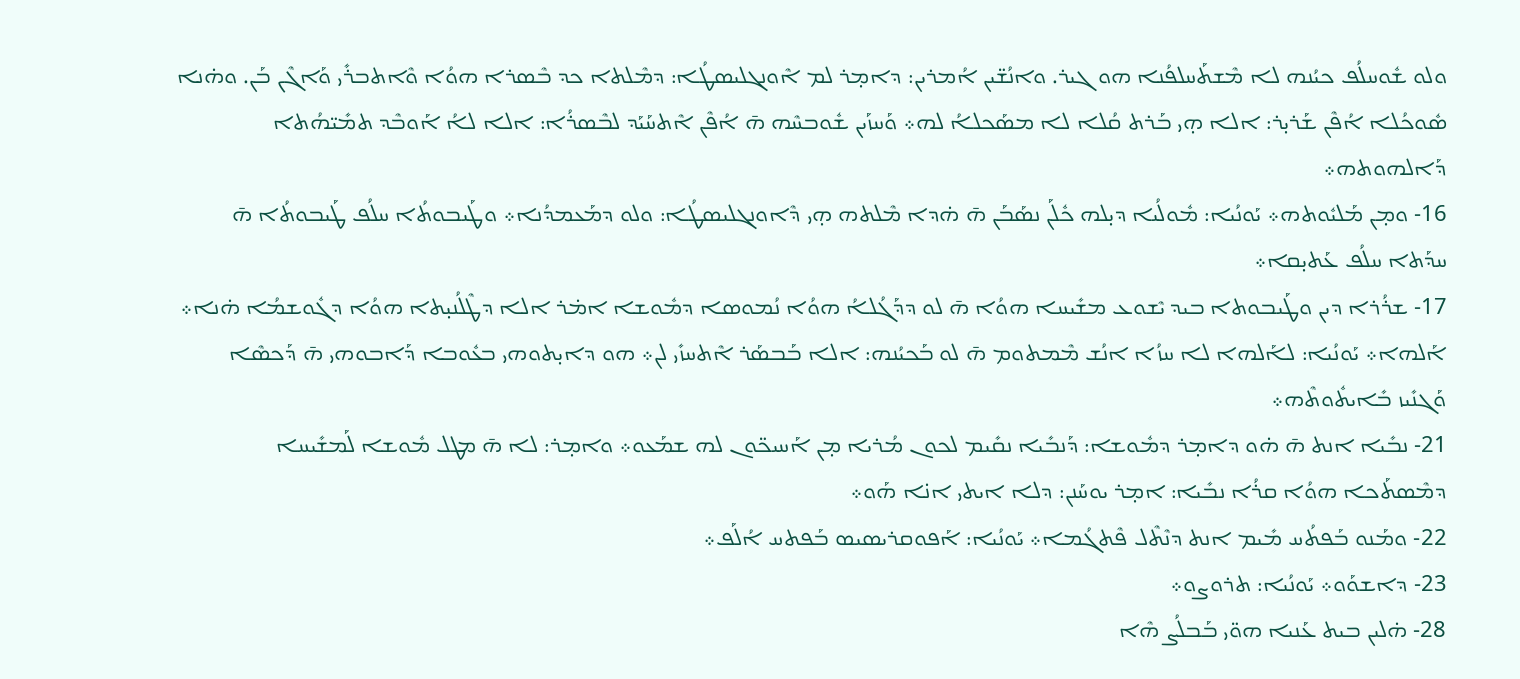ܘܠܘ ܫܽܘܚܠܳܦ ܟܝܳܢܗ ܠܐ ܡܶܫܬܰܚܠܦܳܢܐ ܗܘ ܓܝܪ. ܘܐܢܳܫ̈ܝܢ ܐܳܡܪܝܢ: ܕܐܡ̣ܪ ܠܡ ܐܶܘܢܓܠܝܣܛܳܐ: ܕܡܶܠܬܐ ܟܕ ܒܶܣܪܐ ܗܘܳܐ ܘܶܐܬܒܪܺܝ ܘܰܐܓܶܢ ܒܰܢ. ܘܗ̇ܢܐ ܣܽܘܟܳܠܐ ܐܳܦܶܢ ܫܰܪܝ̣ܪ: ܐܠܐ ܗ̣ܝ ܒܰܪܬ ܩܳܠܐ ܠܐ ܡܣܰܟܠܐܳ ܠܗ܀ ܘܰܚܙܰܝܢ ܫܽܘܒܚܶܗ ܗ̄ ܐܳܦܶܢ ܐܶܬܚܰܝܰܕ ܠܒܶܣܪܳܐ: ܐܠܐ ܠܐܳ ܐܰܘܒܶܕ ܬܡܺܝ̈ܗܳܬܐ ܕܰܐܠܗܘܬܗ܀
16- ܘܡ̣ܢ ܡܰܠܝܽܘܬܗ܀ ܝܰܘܢܳܝܐ: ܡܽܘܠܳܝܐ ܕܝ̣ܠܗ ܟܽܠܰܢ ܢܣܰܒܰܢ ܗ̄ ܗ̇ܕܐ ܡܶܠܬܗ ܗ̣ܝ ܕܶܐܘܢܓܠܝܣܛܳܐ: ܘܠܘ ܕܡܰܥܡܕܳܢܐ܀ ܘܛܰܝܒܘܬܳܐ ܚܠܳܦ ܛܰܝܒܘܬܳܐ ܗ̄ ܚܕܰܬܐ ܚܠܳܦ ܥܰܬܝ̣ܩܐ܀
17- ܫܪܳܪܐ ܕܝܢ ܘܛܰܝܒܘܬܐ ܒܝܕ ܝܶܫܘܥ ܡܫܺܝܚܐ ܗܘܳܐ ܗ̄ ܠܘ ܕܕܰܓܳܠܐܳ ܗܘܳܐ ܢܳܡܘܣܐ ܕܡܽܘܫܐ ܐܡ̇ܪ ܐܠܐ ܕܛܶܠܳܢܝ̣ܬܐ ܗܘܳܐ ܕܓܽܘܫܡܳܐ ܗ̇ܢܐ܀ ܐܰܠܗܐ܀ ܝܰܘܢܳܝܐ: ܠܐܰܠܗܐ ܠܐ ܚܙܳܐ ܐܢܳܫ ܡܶܡܬܘܡ ܗ̄ ܠܘ ܒܰܟܝܳܢܗ: ܐܠܐ ܒܰܒܣܰܪ ܐܶܬܚܙܺܝ ܠܢ܀ ܗܘ ܕܐܝ̣ܬܘܗܝ ܒܥܽܘܒܐ ܕܰܐܒܘܗܝ ܗ̄ ܕܰܟܣܶܐ ܘܰܓܢܺܝܙ ܒܺܐܝܬܽܘܬܶܗ܀
21- ܢܒܺܝܐ ܐܢܬ ܗ̄ ܗ̇ܘ ܕܐܡ̣ܪ ܕܡܽܘܫܐ: ܕܰܢܒܺܝܐ ܢܩܺܝܡ ܠܟܘܢ ܡܳܪܝܐ ܡ̣ܢ ܐܰܚܝܟ̈ܘܢ ܠܗ ܫܡܰܥܘ܀ ܘܐܡ̣ܪ: ܠܐ ܗ̄ ܡܛܠ ܡܽܘܫܐ ܠܰܡܫܺܝܚܐ ܕܡܶܣܬܰܟܐ ܗܘܳܐ ܩܪܳܐ ܢܒܺܝܐ: ܐܡ̣ܪ ܝܘܚܰܢܢ: ܕܠܐ ܐܝܬܝ ܐܢ̇ܐ ܗܰܘ܀
22- ܘܡܰܢܘ ܒܰܦܬܳܚ ܡܺܝܡ ܐܢܬ ܕܢܶܬܶܠ ܦܶܬܓܳܡܐ܀ ܝܰܘܢܳܝܐ: ܐܰܦܘܩܪܝܣܝܣ ܒܰܦܬܚ ܐܳܠܰܦ܀
23- ܕܐܫܘܰܘ܀ ܝܰܘܢܳܝܐ: ܬܪܘܨܘ܀
28- ܗ̇ܠܝܢ ܒܝܬ ܥܰܢܝܐ ܗܘ̈ܝ ܒܰܒܠܳܨ ܗܶܐ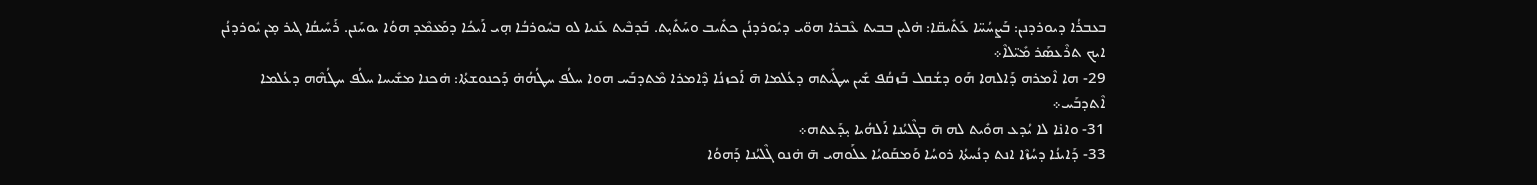ܒܥܒܪܳܐ ܕܝܘܪܕܢܢ: ܒܰܨܚܳܚ̈ܐ ܥܰܬܺܝܩ̈ܐ: ܗ̇ܠܝܢ ܒܒܝܬ ܥܶܒܪܐ ܗܘ̈ܝ ܕܝܽܘܪܕܢܳܢ ܟܬܺܝܒ ܘܚܰܬܺܝ̣ܬ. ܒܰܕܒܶܝܬ ܥܰܢܝܐ ܠܘ ܒܚܽܘܪܒܳܐ ܗ̣ܝ ܐܰܝܟܳܐ ܕܡܰܥܡܶܕ ܗܘܳܐ ܝܘܚܰܢܢ. ܪܰܚܺܝܩܳܐ ܓܝܪ ܡ̣ܢ ܝܽܘܪܕܢܳܢ ܐܝܟ ܬܪܶܥܣܰܪ ܡܺܝ̈ܠܐܶ܀
29- ܗܐ ܐܶܡܪܗ ܕܰܐܠܗܐ ܗܰܘ ܕܫܳܩܠ ܒܰܙܩܳܦ ܫܺܝܢ ܚܛܺܝܬܗ ܕܥܳܠܡܐ ܗ̄ ܐܰܟܙܢܳܐ ܕܶܐܡܪܐ ܡܶܬܕܒܰܚ ܗܘܐ ܚܠܳܦ ܚܛܳܗܳܗ̇ ܕܰܟܢܘܫܬܳܐ: ܗ̇ܟܢܐ ܡܫܺܝܚܐ ܚܠܳܦ ܚܛܳܗܶܗ ܕܥܳܠܡܐ ܐܶܬܕܒܰܚ܀
31- ܘܐܢ̇ܐ ܠܐ ܝܳܕܥ ܗܘܺܝܬ ܠܗ ܗ̄ ܒܓܶܠܝܳܢܐ ܐܰܠܗܳܝܐ ܝ̣ܕܰܥܬܗ܀
33- ܕܰܐܝܢܳܐ ܕܚܳܙܶܐ ܐܢܬ ܕܢܳܚܬܳܐ ܪܘܚܳܐ ܘܰܡܩܰܘܝܳܐ ܥܠܰܘܗܝ ܗ̄ ܗ̇ܢܘ ܓܶܠܝܳܢܐ ܕܰܗܘܳܐ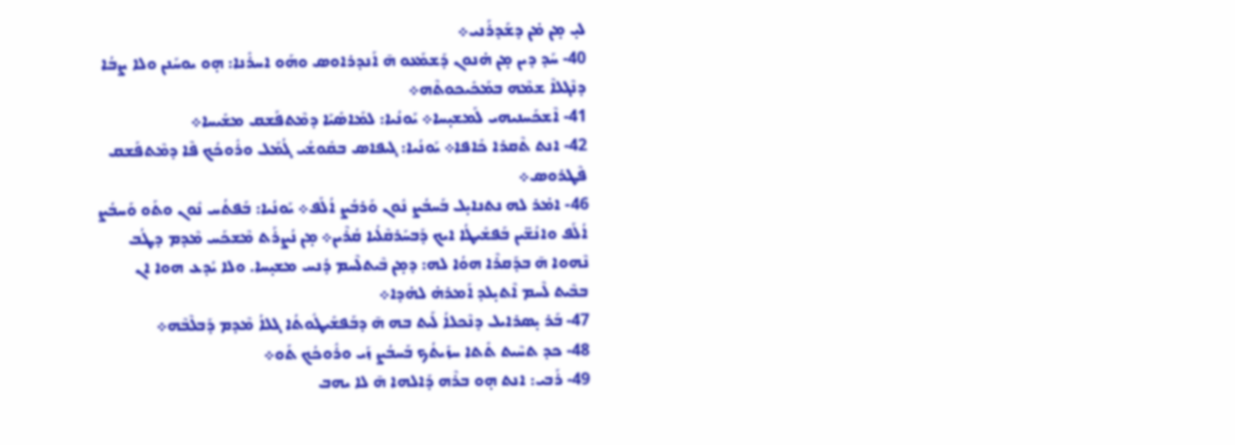ܠܝ̣ ܡ̣ܢ ܡ̇ܢ ܕܫܰܕܪܰܢܝ܀
40- ܚܰܕ ܕܝܢ ܡ̣ܢ ܗ̇ܢܘܢ ܕܰܫܡܰܥܘ ܗ̄ ܐܰܢܕܪܐܘܣ ܘܗܰܘ ܐܚܪܺܢܐ: ܗ̣ܘ ܝܘܚܰܢܢ ܘܠܐ ܨܒܳܐ ܕܢܶܓܠܐܶ ܫܡܶܗ ܒܡܰܟܺܝܟܘܬܶܗ܀
41- ܐܶܫܟܰܚܢܝܗܝ ܠܰܡܫܝ̣ܚܐ܀ ܝܰܘܢܳܝܐ: ܠܡܰܐܣܺܝܰܐ ܕܡܶܬܦܰܫܩ ܡܫܺܝܚܐ܀
42- ܐܢܬ ܬܶܩܪܐ ܟܺܐܦܐ܀ ܝܰܘܢܳܝܐ: ܓܝܦܐܣ ܒܩܽܘܫܳܝ ܓܳܡܰܠ ܘܪܽܘܟܳܟ ܦܶܐ ܕܡܶܬܦܰܫܩ ܦܶܛܪܘܣ܀
46- ܐܡ̇ܪ ܠܗ ܢܬܢܐܝ̣ܠ ܒܰܚܒܳܨ ܢܽܘܢ ܘܰܪܒܳܨ ܐܳܠܰܦ܀ ܝܰܘܢܳܝܐ: ܒܰܦܬܳܚ ܢܽܘܢ ܘܬܰܘ ܘܰܚܒܳܨ ܐܳܠܰܦ ܘܐܢܳܫ̈ܝܢ ܒܰܦܫܺܝܛܳܐ ܐܝܟ ܕܰܒܚܰܪܩܶܠܳܝܐ ܩܳܪܶܝܢ܀ ܡ̣ܢ ܢܳܨܪܰܬ ܡܶܫܟܰܚ ܡܶܕܡ ܕܛܳܒ ܢܶܗܘܐ ܗ̄ ܒܕܰܩܪܶܐ ܗܘܳܐ ܠܗ: ܕܡ̣ܢ ܒܶܝܬܠܶܚܡ ܕܳܢܚ ܡܫܝ̣ܚܐ. ܘܠܐ ܝܳܕܥ ܗܘܐ ܐܢ ܒܒܶܝܬ ܠܶܚܡ ܐܶܬܝ̣ܠܕ ܐܰܡܪܗ̇ ܠܗ̇ܕܐ܀
47- ܒܰܪ ܝ̣ܣܪܐܝܠ ܕܢܶܟܠܐܳ ܠܰܝܬ ܒܗ ܗ̄ ܕܒܰܦܫܺܝܛܽܘܬܳܐ ܓܠܐܳ ܡܶܕܡ ܕܰܒܠܶܒܶܗ܀
48- ܟܕ ܬܚܶܝܬ ܬܺܬܐ ܚܙܺܝܬܳܟ ܒܰܚܒܳܨ ܙܰܝ ܘܪܽܘܟܳܟ ܬܰܘ܀
49- ܪܰܒܝ: ܐܢܬ ܗ̣ܘ ܒܪܶܗ ܕܰܐܠܗܐ ܗ̄ ܠܐ ܝܗܒ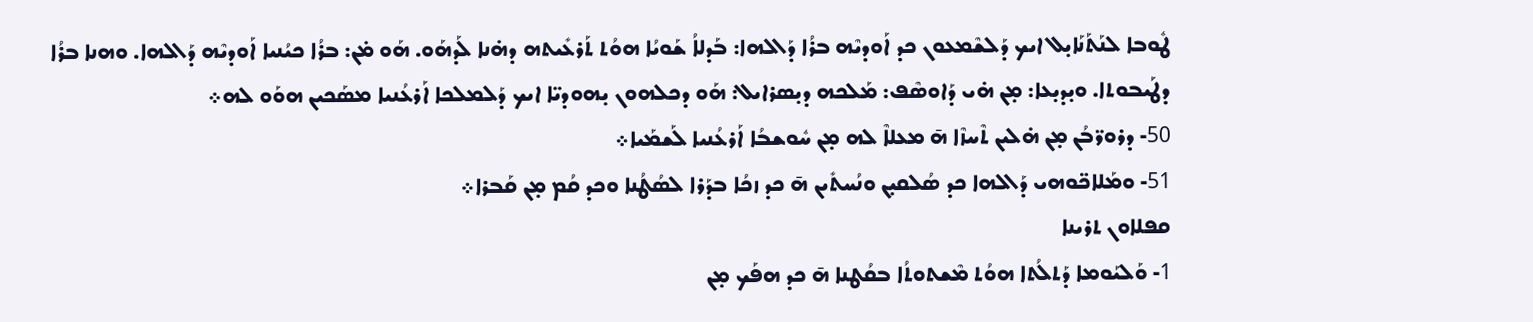ܛܽܘܒܐ ܠܢܰܬܰܢܰܐܝ̣ܠ ܐܝܟ ܕܰܠܫܶܡܥܘܢ ܟܕ ܐܰܘܕܝܶܗ ܒܪܳܐ ܕܰܐܠܗܐ: ܒܰܕܠܐܳ ܫܰܘܝܳܐ ܗܘܳܬ ܬܰܪܥܺܝܬܗ ܕܗ̇ܢܐ ܠܰܕܗܰܘ. ܗܰܘ ܡ̇ܢ: ܒܪܳܐ ܟܝܳܢܝܐ ܐܰܘܕܝܶܗ ܕܰܐܠܗܐ. ܘܗܢܐ ܒܪܳܐ ܕܛܰܝܒܘܬܐ. ܘܝ̣ܕܝ̣ܥܐ: ܡ̣ܢ ܗ̇ܝ ܕܰܐܘܣܶܦ: ܡܰܠܟܗ ܕܝ̣ܣܪܐܝܠ: ܗܰܘ ܕܟܠܗܘܢ ܝ̣ܗܘܕܝ̈ܐ ܐܝܟ ܕܰܠܡܠܟܐ ܐܰܪܥܳܢܝܐ ܡܣܰܟܝܢ ܗܘܰܘ ܠܗ܀
50- ܕܪܘܪ̈ܒܳܢ ܡ̣ܢ ܗ̇ܠܝܢ ܬܶܚܙܶܐ ܗ̄ ܡܥܠܐܶ ܠܗ ܡ̣ܢ ܚܽܘܫܒܳܐ ܐܰܪܥܳܢܝܐ ܠܰܫܡܰܝܐ܀
51- ܘܡܰܠܐܟ̈ܘܗܝ ܕܰܐܠܗܐ ܟܕ ܣܳܠܩܝ̣ܢ ܘܢܳܚܬܺܝܢ ܗ̄ ܟܕ ܙܟܳܐ ܒܕܰܪܐ ܠܣܳܛܳܢܐ ܘܟܕ ܩܳܡ ܡ̣ܢ ܩܰܒܪܐ܀
ܩܦܠܐܘܢ ܬܪܝܢܐ
1- ܘܰܠܝܰܘܡܐ ܕܰܬܠܳܬܐ ܗܘܳܬ ܡܶܫܬܘܬܳܐ ܒܩܳܛܢܐ ܗ̄ ܟܕ ܗܦܰܟ ܡ̣ܢ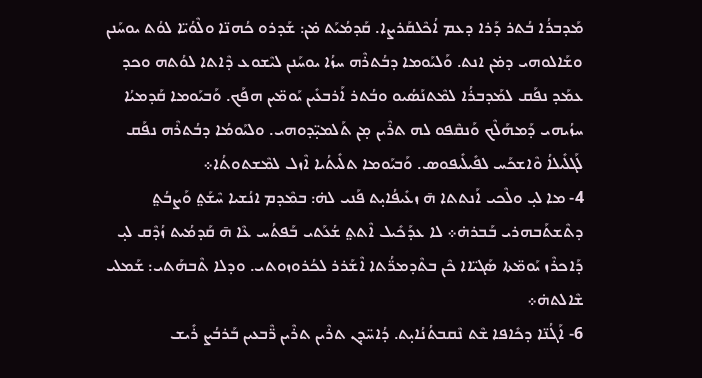ܡܰܕܒܪܳܐ ܒܳܬܪ ܕܰܪܐ ܕܥܡ ܐܳܟܶܠܩܰܪܨܐ. ܩܰܕܡܳܝܰܬ ܡ̇ܢ: ܫܰܕܪܘ ܟܳܗܢ̈ܐ ܘܠܶܘܳܝ̈ܐ ܠܘܳܬ ܝܘܚܰܢܢ ܘܫܰܐܠܘܗܝ ܕܡ̇ܢ ܐܢܬ. ܘܰܠܝܰܘܡܐ ܕܒܳܬܪܶܗ ܚܙܳܐ ܝܘܚܰܢܢ ܠܝܶܫܘܥ ܕܶܐܬܐ ܠܘܳܬܗ ܘܟܕ ܥܡܰܕ ܢܦܰܩ ܠܡܰܕܒܪܳܐ ܠܡܶܬܢܰܣܳܝܘ ܘܒܳܬܪ ܐܰܪܒܥܺܝܢ ܝܰܘܡ̈ܝܢ ܗܦܰܟ. ܘܰܒܝܰܘܡܐ ܩܰܕܡܝܳܐ ܚܙܳܝܗܝ ܕܰܡܗܰܠܶܟ ܘܰܢܩܶܦܘ ܠܗ ܬܪܶܝܢ ܡ̣ܢ ܬܰܠܡܝ̣̈ܕܘܗܝ. ܘܠܝܰܘܡܳܐ ܕܒܳܬܪܶܗ ܢܦܰܩ ܠܰܓܠܺܝܠܐܳ ܘܶܐܫܟܰܚ ܠܦܺܝܠܺܝܦܘܣ. ܘܰܒܝܰܘܡܐ ܬܠܺܝܬܳܝܐ ܐܶܙܠ ܠܡܶܫܬܘܬܳܐ܀
4- ܡܐ ܠܝ̣ ܘܠܶܟܝ ܐܰܢܬܬܐ ܗ̄ ܙܥܺܝܦܳܐܝ̣ܬ ܦܰܢܝ ܠܗ̇: ܒܡܶܕܡ ܐܢܳܫܝܐ ܚܶܫܰܬ݀ ܘܰܨܒܳܬ݀ ܕܬܶܫܬܰܒܗܪܝ ܒܰܒܪܗ̇܀ ܠܐ ܥܕܰܟܺܝܠ ܐܶܬܬ݀ ܫܳܥܰܬܝ ܒܰܦܬܳܚ ܥܶܐ ܗ̄ ܩܰܕܡܳܝܬ ܙܳܕܶܩ ܠܝ̣ ܕܰܐܟܪܶܙ ܝܰܘܡ̈ܬܐ ܣܰܓܝ̈ܐܐ ܟܶܢ ܒܬܶܕܡܪ̈ܳܬܐ ܐܶܫܰܪܪ ܠܟܳܪܘܙܘܬܝ. ܘܕܠܐ ܬܶܒܗܰܬܝ: ܫܰܡܠܝ ܫܶܐܠܬܗ̇܀
6- ܐܰܓܳܢ̈ܐ ܕܟܺܐܦܐ ܫܶܬ ܢܶܩܒܬܳܢܳܐܝ̣ܬ. ܕܳܐܚ̈ܕܢ ܬܪܶܝܢ ܬܪܶܝܢ ܪ̈ܶܒܥܝܢ ܒܰܪܒܳܨ ܪܺܝܫ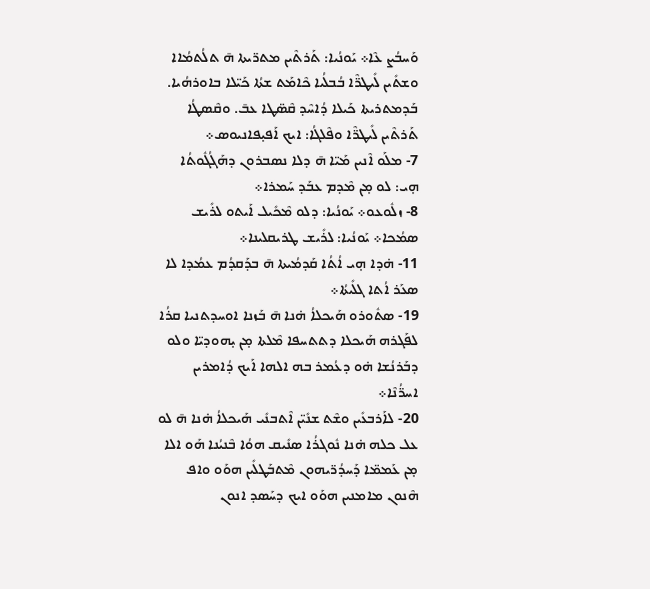ܘܰܚܒܳܨ ܥܶܐ܀ ܝܰܘܢܳܝܐ: ܬܰܪܬܶܝܢ ܡܬܪ̈ܝܬܐ ܗ̄ ܬܠܳܬܡܳܐܐ ܘܫܬܺܝܢ ܠܺܝܛܪ̈ܶܐ ܒܳܒܠܳܝܐ ܟܶܐܡܰܬ ܫܬܳܐ ܟܰܝ̈ܠܐ ܒܐܘܪܗܳܝܐ. ܒܰܕܡܬܪܝܬܐ ܟܰܝܠܐ ܕܳܐܚܶܕ ܩܶܣ̈ܛܐ ܥܒ̄. ܘܩܶܣܛܳܐ ܬܰܪܬܶܝܢ ܠܺܝܛܪ̈ܶܐ ܘܦܶܠܓܳܐ: ܐܝܟ ܐܰܦܝ̣ܦܐܢܝܘܣ܀
7- ܡܠܰܘ ܐܶܢܝܢ ܡܰܝ̈ܐ ܗ̄ ܕܠܐ ܢܣܒܪܘܢ ܕܗܰܓܳܓܽܘܬܳܐ ܗ̣ܝ: ܠܘ ܡ̣ܢ ܡܶܕܡ ܥܒܰܕ ܚܰܡܪܐ܀
8- ܙܠܽܘܥܘ܀ ܝܰܘܢܳܝܐ: ܕܠܘ ܡܶܟܺܝܠ ܐܰܝܬܘ ܠܪܺܝܫ ܣܡܳܟܐ܀ ܝܰܘܢܳܝܐ: ܠܪܺܝܫ ܛܪܝܩܠܝܢܐ܀
11- ܗ̇ܕܐ ܗ̣ܝ ܐܳܬܳܐ ܩܰܕܡܳܝܬܐ ܗ̄ ܒܕܰܩܕܳܡ ܥܡܳܕܐ ܠܐ ܣܥܰܪ ܐܳܬܐ ܓܠܺܝܬܳܐ܀
19- ܣܬܽܘܪܘ ܗܰܝܟܠܐܳ ܗ̇ܢܐ ܗ̄ ܒܰܙܢܐ ܐܘܚܕܬܢܝܐ ܩܪܳܐ ܠܦܰܓܪܗ ܗܰܝܟܠܐ ܕܬܬܚܦܐ ܡܶܠܬܐ ܡ̣ܢ ܝ̣ܗܘܕܝ̈ܐ ܘܠܘ ܕܒܰܪܢܳܫܐ ܗ̇ܘ ܕܥܳܡܪ ܒܗ ܐܠܗܐ ܐܰܝܟ ܕܳܐܡܪܝܢ ܐܚܪ̈ܳܢܶܐ܀
20- ܠܐܰܪܒܥܺܝܢ ܘܫܶܬ ܫܢܺܝ̈ܢ ܐܶܬܒܢܺܝ ܗܰܝܟܠܐܳ ܗ̇ܢܐ ܗ̄ ܠܘ ܥܠ ܟܠܗ ܗ̇ܢܐ ܢܽܘܓܪܳܐ ܣܢܺܝܩ ܗܘܳܐ ܒܶܢܝܳܢܐ ܗܰܘ ܐܠܐ ܡ̣ܢ ܥܰܡܡ̈ܐ ܕܰܚܕܳܪ̈ܝܗܘܢ ܡܶܬܒܰܛܠܺܝܢ ܗܘܰܘ ܘܐܦ ܗܶܢܘܢ ܡܐܡܢܝܢ ܗܘܰܘ ܐܝܟ ܕܚܰܣܕ ܐܢܘܢ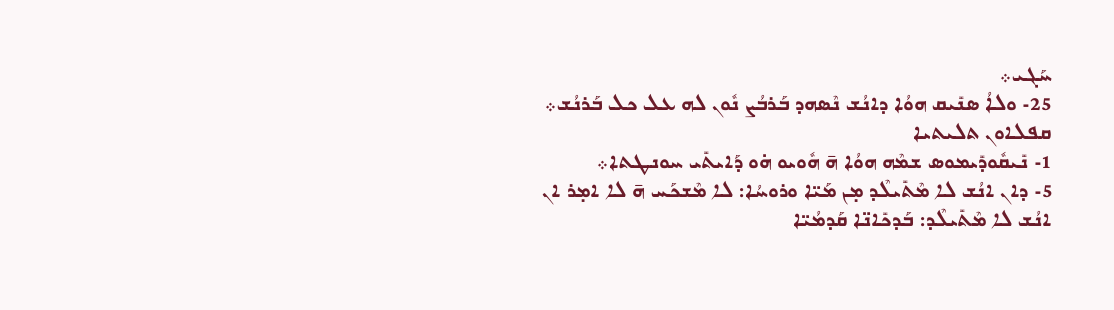ܚܰܓܝ܀
25- ܘܠܐܳ ܣܢܺܝܩ ܗܘܳܐ ܕܐܢܳܫ ܢܶܣܗܕ ܒܰܪܒܳܨ ܢܽܘܢ ܠܗ ܥܠ ܟܠ ܒܰܪܢܳܫ܀
ܩܦܠܐܘܢ ܬܠܝܬܝܐ
1- ܢܺܝܩܽܘܕܺܝܡܘܣ ܫܡܶܗ ܗܘܳܐ ܗ̄ ܗܽܘܝܘ ܗ̇ܘ ܕܰܐܝܬܺܝ ܚܘܢܛܬܐ܀
5- ܕܐܢ ܐܢܳܫ ܠܐ ܡܶܬܺܝܠܶܕ ܡ̣ܢ ܡܰܝ̈ܐ ܘܪܘܚܳܐ: ܠܐ ܡܶܫܟܰܚ ܗ̄ ܠܐ ܐܡ̣ܪ ܐܢ ܐܢܳܫ ܠܐ ܡܶܬܺܝܠܶܕ: ܒܰܕܟܺܐܢ̈ܐ ܩܰܕܡܳܝ̈ܐ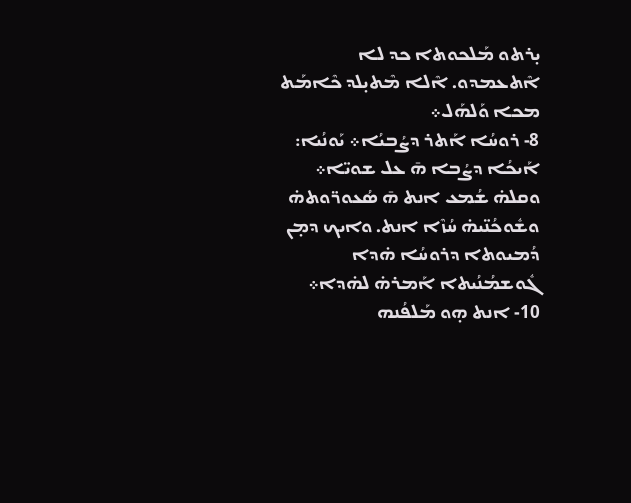ܝ̣ܪܬܘ ܡܰܠܟܘܬܐ ܟܕ ܠܐ ܐܶܬܥܡܕܘ. ܐܶܠܐ ܡܶܬܝ̣ܠܕ ܟܶܐܡܰܬ ܡܟܐ ܘܰܠܗܰܠ܀
8- ܪܘܚܳܐ ܐܰܬܪ ܕܨܳܒܝܳܐ܀ ܝܰܘܢܳܝܐ: ܐܰܝܟܳܐ ܕܨܳܒܐ ܗ̄ ܥܠ ܫܘܝ̈ܐ܀ ܘܩܠܗ̇ ܫܳܡܥ ܐܢܬ ܗ̄ ܣܳܥܘܪ̈ܘܬܗ̇ ܘܫܽܘܟܳܢ̈ܝܗ̇ ܚܳܙܶܐ ܐܢܬ. ܘܐܝܟ ܕܡ̣ܢ ܕܳܡܝܘܬܐ ܕܪܘܚܳܐ ܗ̇ܕܐ ܓܽܘܫܡܳܢܳܝܬܐ ܐܰܡܪܗ̇ ܠܗ̇ܕܐ܀
10- ܐܢܬ ܗ̣ܘ ܡܰܠܦܳܢܗ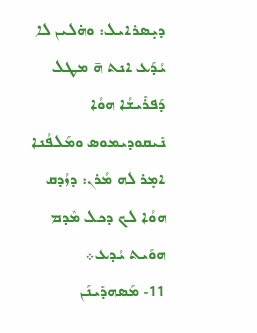ܕܝ̣ܣܪܐܝܠ: ܘܗ̇ܠܝܢ ܠܐ ܝܳܕܰܥ ܐܢܬ ܗ̄ ܡܛܠ ܕܰܦܪܺܝܫܳܐ ܗܘܳܐ ܢܺܝܩܘܕܝܡܘܣ ܘܡܰܠܦܳܢܐ ܐܡ̣ܪ ܠܗ ܡܳܪܢ: ܕܙܳܕܩ ܗܘܳܐ ܠܟ ܕܟܠ ܡܶܕܡ ܗܘܰܝܬ ܝܳܕܥ܀
11- ܡܰܣܗܕܺܝܢܰܢ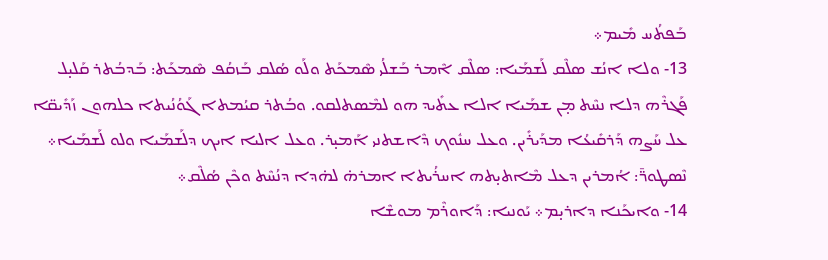ܒܰܦܬܳܚ ܡܺܝܡ܀
13- ܘܠܐ ܐܢܳܫ ܣܠܶܩ ܠܰܫܡܰܝܐ: ܣܠܶܩ ܐܶܡܪ ܒܰܫܠܳܝ ܣܶܡܟܰܬ ܘܠܰܘ ܣܳܠܩ ܒܰܙܩܳܦ ܣܶܡܟܰܬ: ܒܰܕܒܳܬܪ ܩܰܠܝ̣ܠ ܦܰܓܪܶܗ ܕܠܐ ܢܚܶܬ ܡ̣ܢ ܫܡܰܝܐ ܐܠܐ ܥܬܺܝܕ ܗܘ ܠܡܶܣܬܠܩܘ. ܘܒܳܬܪ ܩܝܳܡܬܐ ܓܰܘܳܢܳܝܬܐ ܟܠܗܘܢ ܙܰܕܺܝܩ̈ܐ ܥܠ ܚܰܨܗ ܕܰܪܩܺܝܥܳܐ ܡܕܰܝܪܺܝܢ. ܘܥܠ ܚܢܽܘܟ ܕܶܐܫܬܢܝ ܐܰܡܝ̣ܪ. ܘܥܠ ܐܠܝܐ ܐܝܟ ܕܠܰܫܡܰܝܐ ܘܠܘ ܠܰܫܡܰܝܐ܀ ܢܶܣܛܘܪ̈̄: ܐܳܡܪܝܢ ܕܥܠ ܡܶܐܬܝ̣ܬܗ ܐܚܪܳܝܬܐ ܐܡܪܗ̇ ܠܗ̇ܕܐ ܕܢܳܚܶܬ ܘܟܶܢ ܣܳܠܶܩ܀
14- ܘܐܝܟܰܢܐ ܕܐܪܝ̣ܡ܀ ܝܰܘܢܝܐ: ܕܰܐܘܪܶܡ ܡܘܫܶܐ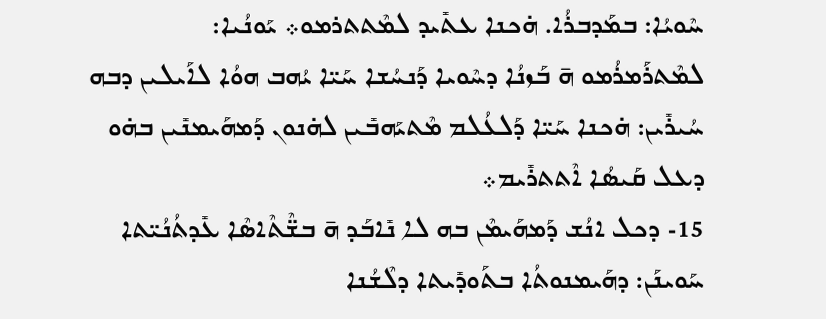ܚܶܘܝܳܐ: ܒܡܰܕܒܪܳܐ. ܗ̇ܟܢܐ ܥܬܺܝܕ ܠܡܶܬܬܪܡܘ܀ ܝܰܘܢܳܝܐ: ܠܡܶܬܪܰܡܪܳܡܘ ܗ̄ ܒܰܙܢܳܐ ܕܚܶܘܝܐ ܕܰܢܚܳܫܐ ܚܰܝ̈ܐ ܝܳܗܒ ܗܘܳܐ ܠܐܰܝܠܝܢ ܕܒܗ ܚܳܝܪܺܝܢ: ܗ̇ܟܢܐ ܚܰܝ̈ܐ ܕܰܠܥܳܠܡ ܡܶܬܝܰܗܒܺܝܢ ܠܗ̇ܢܘܢ ܕܰܡܗܰܝܡܢܺܝܢ ܒܗ̇ܘ ܕܥܠ ܩܰܝܣܳܐ ܐܶܬܬܪܺܝܡ܀
15- ܕܟܠ ܐܢܳܫ ܕܰܡܗܰܝܡܶܢ ܒܗ ܠܐ ܢܺܐܒܰܕ ܗ̄ ܒܫ̈ܶܬܶܐܣܶܐ ܥܺܕܬܳܢܳܝ̈ܬܐ ܚܰܘܝܢܰܢ: ܕܗܰܝܡܢܘܬܳܐ ܒܬܰܘܕܺܝܬܐ ܕܠܶܫܳܢܐ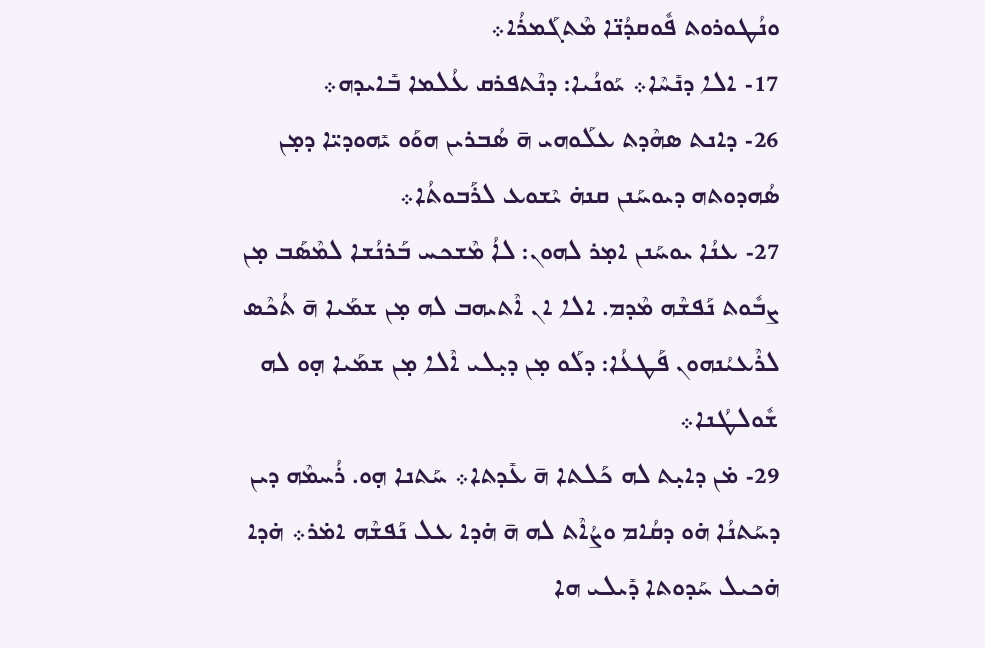ܘܢܳܛܘܪܘܬ ܦܽܘܩܕܳܢ̈ܐ ܡܶܬܓܰܡܪܳܐ܀
17- ܐܠܐ ܕܢܺܚܶܐ܀ ܝܰܘܢܳܝܐ: ܕܢܶܬܦܪܩ ܥܳܠܡܐ ܒܺܐܝܕܗ܀
26- ܕܐܢܬ ܣܗܶܕܬ ܥܠܰܘܗܝ ܗ̄ ܣܳܒܪܝܢ ܗܘܰܘ ܝܺܗܘܕܝ̈ܐ ܕܡ̣ܢ ܣܳܗܕܘܬܗ ܕܝܘܚܰܢܢ ܩܢܗ̇ ܝܶܫܘܥ ܠܪܰܒܘܬܳܐ܀
27- ܥܢܳܐ ܝܘܚܰܢܢ ܐܡ̣ܪ ܠܗܘܢ: ܠܐܳ ܡܶܫܟܚ ܒܰܪܢܳܫܐ ܠܡܶܣܰܒ ܡ̣ܢ ܨܒܽܘܬ ܢܰܦܫܶܗ ܡܶܕܡ. ܐܠܐ ܐܢ ܐܶܬܝܗܒ ܠܗ ܡ̣ܢ ܫܡܰܝܐ ܗ̄ ܬܳܟܶܣ ܠܪܶܥܝܳܢܗܘܢ ܦܰܛܥܳܐ: ܕܠܰܘ ܡ̣ܢ ܕܝ̣ܠܝ ܐܶܠܐ ܡ̣ܢ ܫܡܰܝܐ ܗ̣ܘ ܠܗ ܫܽܘܠܛܳܢܐ܀
29- ܡ̇ܢ ܕܐܝ̣ܬ ܠܗ ܟܰܠܬܐ ܗ̄ ܥܺܕܬܐ܀ ܚܰܬܢܐ ܗ̣ܘ. ܪܳܚܡܶܗ ܕܝܢ ܕܚܰܬܢܳܐ ܗ̇ܘ ܕܩܳܐܡ ܘܨܳܐܶܬ ܠܗ ܗ̄ ܗ̇ܕܐ ܥܠ ܢܰܦܫܶܗ ܐܡ̇ܪ܀ ܗ̇ܕܐ ܗ̇ܟܝܠ ܚܰܕܘܬܐ ܕܺܝܠܝ ܗܐ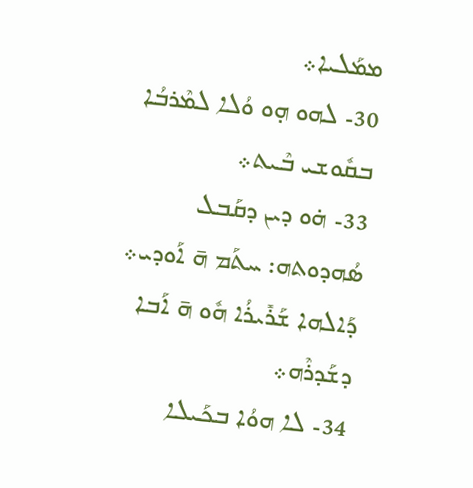ܡܡܰܠܝܐ܀
30- ܠܗܘ ܗ̣ܘ ܘܳܠܐ ܠܡܶܪܒܳܐ ܒܩܽܘܫܝ ܒܶܝܬ܀
33- ܗ̇ܘ ܕܝܢ ܕܩܰܒܠ ܣܳܗܕܘܬܗ: ܚܬܰܡ ܗ̄ ܐܰܘܕܝ܀ ܕܰܐܠܗܐ ܫܰܪܺܝܪܳܐ ܗܽܘ ܗ̄ ܐܰܒܐ ܕܫܰܕܪܶܗ܀
34- ܠܐ ܗܘܳܐ ܒܟܰܝܠܐ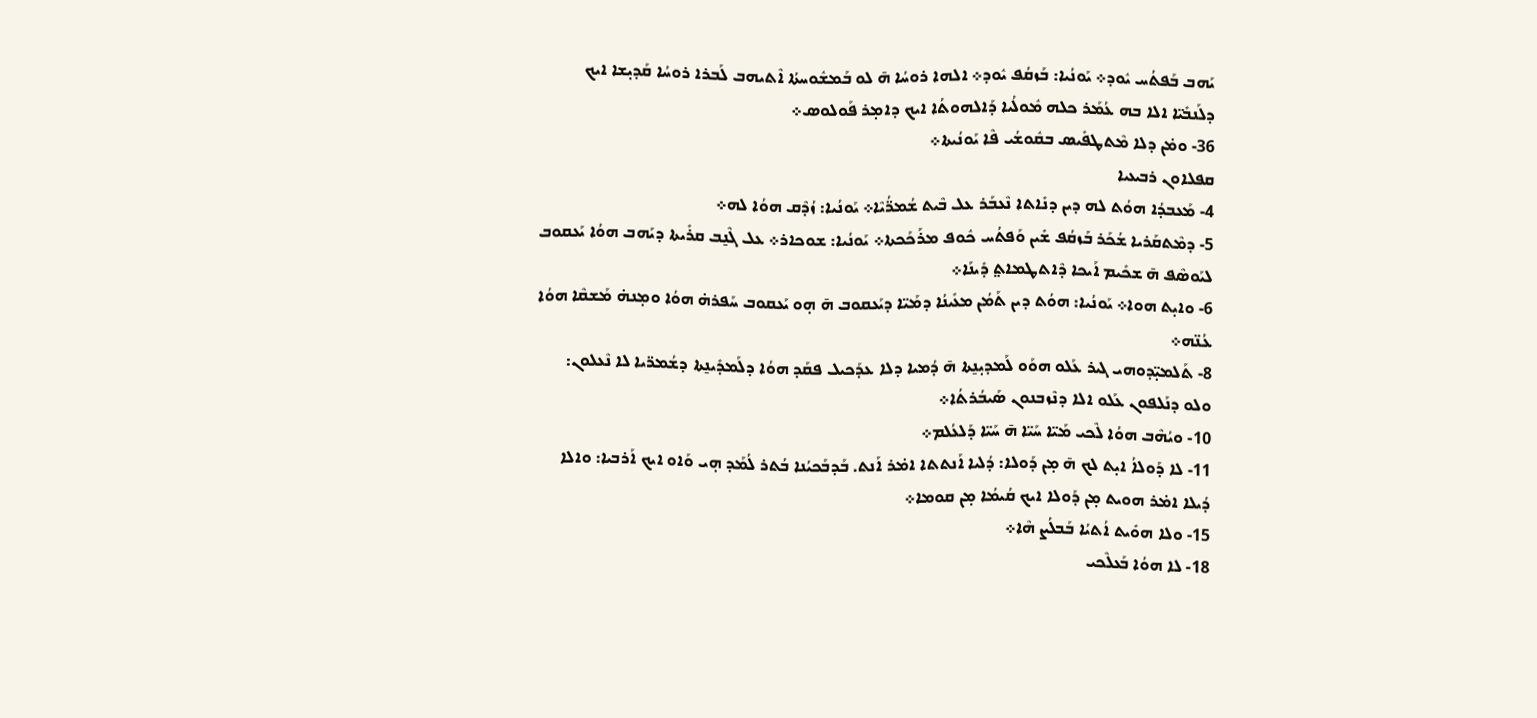ܝܰܗܒ ܒܰܦܬܳܚ ܝܽܘܕ܀ ܝܰܘܢܳܝܐ: ܒܰܙܩܳܦ ܝܽܘܕ܀ ܐܠܗܐ ܪܘܚܳܐ ܗ̄ ܠܘ ܒܰܡܫܽܘܚܬܳܐ ܐܶܬܝܗܒ ܠܰܒܪܐ ܪܘܚܳܐ ܩܰܕܝ̣ܫܐ ܐܝܟ ܕܠܰܢܒܺܝ̈ܐ ܐܠܐ ܒܗ ܥܳܡܰܪ ܟܠܗ ܡܽܘܠܳܝܐ ܕܰܐܠܗܘܬܳܐ ܐܝܟ ܕܐܡ̣ܪ ܦܰܘܠܘܣ܀
36- ܘܡ̇ܢ ܕܠܐ ܡܶܬܛܦܺܝܣ ܒܩܽܘܫܳܝ ܦܶܐ ܝܰܘܢܳܝܬܐ܀
ܩܦܠܐܘܢ ܪܒܝܥܝܐ
4- ܡܰܥܒܕܳܐ ܗܘܳܬ ܠܗ ܕܝܢ ܕܢܺܐܬܐ ܢܶܥܒܰܪ ܥܠ ܒܶܝܬ ܫܳܡܪ̈ܳܝܶܐ܀ ܝܰܘܢܳܝܐ: ܙܳܕܶܩ ܗܘܳܐ ܠܗ܀
5- ܕܡܶܬܩܰܪܝܐ ܫܳܟܰܪ ܒܰܙܩܳܦ ܫܺܝܢ ܘܰܦܬܳܚ ܟܽܘܦ ܡܪܰܟܰܟܬܐ܀ ܝܰܘܢܳܝܐ: ܫܘܟܐܪ܀ ܥܠ ܓܶܢ̱ܒ ܩܪܺܝܬܐ ܕܝܰܗܒ ܗܘܳܐ ܝܰܥܩܘܒ ܠܝܰܘܣܶܦ ܗ̄ ܫܟܺܝܡ ܐܰܝܟܐ ܕܶܐܬܛܡܐܬ݀ ܕܺܝܢܰܐ܀
6- ܘܐܝ̣ܬ ܗܘܐ܀ ܝܰܘܢܳܝܐ: ܗܘܳܬ ܕܝܢ ܬܰܡܳܢ ܡܥܺܝܢܳܐ ܕܡܰܝ̈ܐ ܕܝܰܥܩܘܒ ܗ̄ ܗ̣ܘ ܝܰܥܩܘܒ ܚܰܦܪܗ̇ ܗܘܳܐ ܘܡ̣ܢܗ̇ ܡܰܫܩܶܐ ܗܘܳܐ ܥܳܢ̈ܗ܀
8- ܬܰܠܡܝ̣̈ܕܘܗܝ ܓܝܪ ܥܰܠܘ ܗܘܰܘ ܠܰܡܕܝ̣ܢ̱ܬܐ ܗ̄ ܕܳܡܝܐ ܕܠܐ ܥܕܰܟܝܠ ܦܩܰܕ ܗܘܳܐ ܕܠܰܡܕܺܝܢ̱ܬܐ ܕܫܳܡܪ̈ܝܐ ܠܐ ܢܶܥܠܘܢ: ܘܠܘ ܕܢܰܠܦܘܢ ܥܰܠܘ ܐܠܐ ܕܢܶܙܒܢܘܢ ܣܰܝܒܳܪܬܳܐ܀
10- ܘܝܳܗܶܒ ܗܘܳܐ ܠܶܟܝ ܡܰܝ̈ܐ ܚܰܝ̈ܐ ܗ̄ ܚܰܝ̈ܐ ܕܰܠܥܳܠܡ܀
11- ܠܐ ܕܰܘܠܐܳ ܐܝ̣ܬ ܠܟ ܗ̄ ܡ̣ܢ ܕܰܘܠܐ: ܕܳܠܝܐ ܐܰܢܬܬܐ ܐܡ̇ܪ ܐܰܢܬ. ܒܰܕܒܰܟܝܳܢܐ ܒܳܬܪ ܠܳܡܰܕ ܗ̣ܝ ܘܰܐܘ ܐܝܟ ܐܰܪܒܝܐ: ܘܐܠܐ ܕܳܝܠܐ ܐܡ̇ܪ ܗܘܝܬ ܡ̣ܢ ܕܰܘܠܐ ܐܝܟ ܩܳܝܡܳܐ ܡ̣ܢ ܩܘܡܐ܀
15- ܘܠܐ ܗܘܺܝܬ ܐܳܬܝܳܐ ܒܰܒܠܳܨ ܗܶܐ܀
18- ܠܐ ܗܘܳܐ ܒܰܥܠܶܟܝ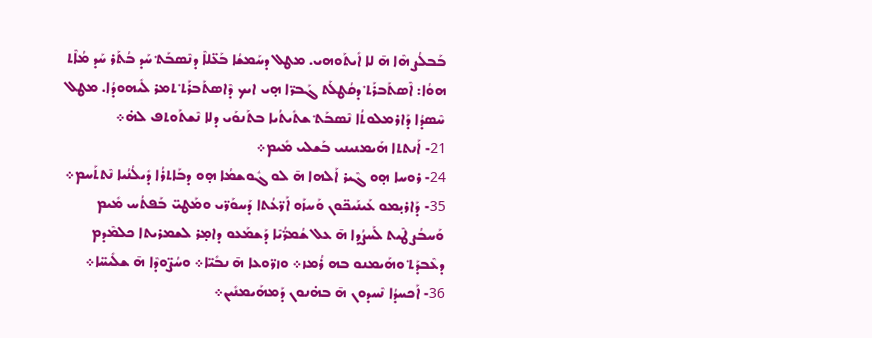ܒܰܒܠܳܨ ܗܶܐ ܗ̄ ܠܐ ܐܺܝܬܰܘܗܝ. ܡܛܠ ܕܚܰܡܫܳܐ ܒܰܥ̈ܠܐܶ ܕܢܶܣܒܰܬ݀ ܚܰܕ ܒܳܬܰܪ ܚܰܕ ܡܳܐܶܬ ܗܘܳܐ: ܐܶܣܬܰܒܪܰܬ݀ ܕܩܳܛܠܰܬ ܓܰܒܪ̈ܐ ܗ̣ܝ ܐܝܟ ܕܶܐܣܬܰܒܪܰܬ݀ ܬܡܪ ܠܺܝܗܘܕܳܐ. ܡܛܠ ܚܶܣܕܳܐ ܕܰܐܪܡܠܘܬܳܐ ܢܶܣܒܰܬ݀ ܫܬܺܝܬܳܝܐ ܒܬܰܢܘܰܝ ܕܠܐ ܢܶܫܬܰܘܬܦ ܠܗ̇܀
21- ܐܰܢܬܬܐ ܗܰܝܡܢܝܢܝ ܒܰܫܠܝ ܡܺܝܡ܀
24- ܪܘܚܐ ܗ̣ܘ ܓܶܝܪ ܐܰܠܗܐ ܗ̄ ܠܘ ܓܽܘܫܡܳܐ ܗ̣ܘ ܕܒܰܐܬܪܳܐ ܕܺܝܠܳܢܳܝܐ ܢܶܬܬܰܚܡ܀
35- ܕܰܐܪܝ̣ܡܘ ܥܰܝܢܰܝܟ̈ܘܢ ܘܰܚܙܰܘ ܐܰܪ̈ܥܳܬܐ ܕܰܚܘܰܪ̈ܝ ܘܡܰܛܝ̈ ܒܰܦܬܳܚ ܡܺܝܡ ܘܰܚܒܳܨ ܛܶܝܬ ܠܰܚܨܳܕܐ ܗ̄ ܥܠ ܫܳܡܪ̈ܳܝܶܐ ܕܰܫܡܰܥܘ ܕܐܡ̣ܪ ܠܫܡܪܝܬܐ ܟܠܡܶܕܡ ܕܥܶܒܕܰܬ݀ ܘܗܰܝܡܢܘ ܒܗ ܪܳܡܙ܀ ܘܙܪ̈ܘܥܐ ܗ̄ ܢܒܺܝ̈ܐ܀ ܘܚܳܨ̈ܘܕܶܐ ܗ̄ ܫܠܺܝܚ̈ܐ܀
36- ܐܰܟܚܕܳܐ ܢܶܚܕܘܢ ܗ̄ ܒܗ̇ܢܘܢ ܕܰܡܗܰܝܡܢܺܝܢ܀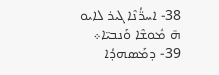38- ܐܚܪ̈ܳܢܶܐ ܓܝܪ ܠܐܝܘ ܗ̄ ܡܽܘܫܶܐ ܘܰܢܒܝ̈ܐ܀
39- ܕܡܰܣܗܕܳܐ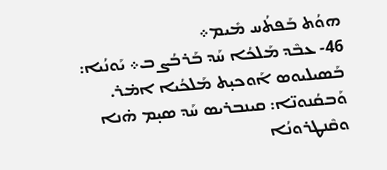ܗܘܳܬ ܒܰܦܬܳܚ ܡܺܝܡ܀
46- ܥܒܶܕ ܡܰܠܟܳܐ ܚܰܕ ܒܰܪܒܳܨ ܒ܀ ܝܰܘܢܳܝܐ: ܒܰܣܝܠܝܘܣ ܐܰܘܟܝ̣ܬ ܡܰܠܟܳܝܐ ܐܡ̇ܪ. ܘܰܒܩܳܢܘܢ̈ܐ: ܩܝܢܒܪܝܣ ܚܰܕ ܣܝ̣ܡ ܗ̇ܢܐ ܘܩܶܢܛܪܘܢܳܐ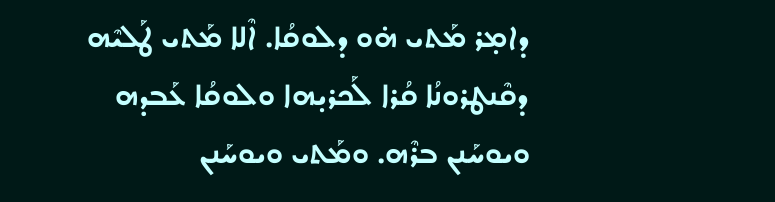ܕܐܡ̣ܪ ܡܰܬܝ ܗ̇ܘ ܕܠܘܩܳܐ. ܐܶܠܐ ܡܰܬܝ ܛܰܠܝܶܗ ܕܩܶܢܛܪܘܢܳܐ ܩܳܪܐ ܠܰܟܪܝ̣ܗܐ ܘܠܘܩܳܐ ܥܰܒܕܗ ܘܝܘܚܰܢܢ ܒܪܶܗ. ܘܡܰܬܝ ܘܝܘܚܰܢܢ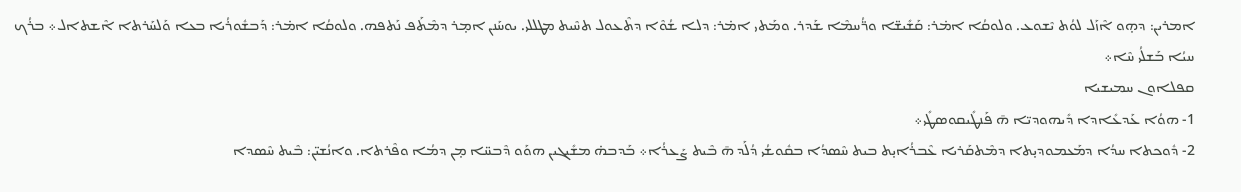ܐܡܪܝܢ: ܕܗ̣ܘ ܐܶܙܰܠ ܠܘܳܬ ܝܶܫܘܥ. ܘܠܘܩܳܐ ܐܡ̇ܪ: ܩܰܫܺܝܫ̈ܐ ܘܪ̈ܳܚܡܶܐ ܫܰܕܪ. ܘܡܰܬܝ ܐܡ̇ܪ: ܕܠܐ ܫܳܘܶܐ ܕܬܶܥܘܠ ܬܚܶܝܬ ܡܛܠܠܝ. ܝܘܚܰܢܢ ܐܡ̣ܪ ܕܡܶܬܰܦ ܢܰܬܦܗ. ܘܠܘܩܳܐ ܐܡ̇ܪ: ܕܰܒܫܽܘܪܳܝܐ ܒܥܐ ܘܰܠܚܰܪܬܐ ܐܶܫܬܐܠ܀ ܒܪܳܟ ܚܝܳܐ ܒܰܫܠܳܝ ܚܶܐ܀
ܩܦܠܐܘܢ ܚܡܝܫܝܐ
1- ܗܘܳܐ ܥܰܕܥܺܐܕܐ ܕܺܝܗܘܕܝ̈ܐ ܗ̄ ܦܰܢܛܺܝܩܘܣܛܺܝ܀
2- ܕܽܘܟܬܐ ܚܕܳܐ ܕܡܰܥܡܘܕܝ̣ܬܐ ܕܡܶܬܩܰܪܝܐ ܥܶܒܪܳܐܝ̣ܬ ܒܝܬ ܚܶܣܕܳܐ ܒܩܽܘܫܳܝ ܕܳܠܰܕ ܗ̄ ܒܶܝܬ ܨܰܥܪܳܐ܀ ܒܰܕܒܗ̇ ܡܫܺܝܓܝܢ ܗܘܰܘ ܕܶܒܚ̈ܐ ܡ̣ܢ ܕܡܳܐ ܘܦܶܪܬܐ. ܘܐܢܳܫܝ̈ܢ: ܒܶܝܬ ܚܶܣܕܐ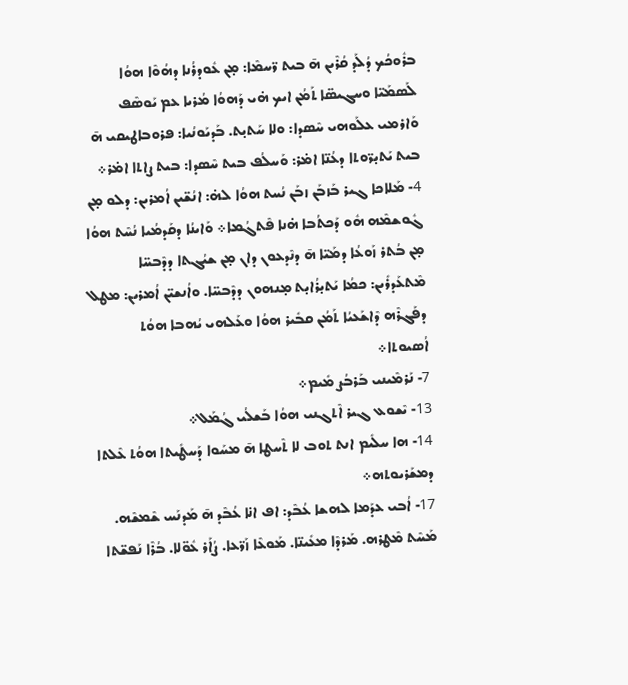ܒܪܽܘܟܳܟ ܕܳܠܰܕ ܩܳܪܶܝܢ ܗ̄ ܒܝܬ ܪ̈ܚܡܶܐ: ܡ̣ܢ ܥܽܘܕܪܳܢܐ ܕܗܳܘܶܐ ܗܘܳܐ ܠܰܣܡܰܝ̈ܐ ܘܚܓܝܣ̈ܐ ܬܰܡܳܢ ܐܝܟ ܗ̇ܝ ܕܰܗܘܳܐ ܡܳܪܝܐ ܥܡ ܝܰܘܣܶܦ ܘܰܐܪܡܝ ܥܠܰܘܗܝ ܚܶܣܕܐ: ܘܠܐ ܚܰܬܝ̣ܬ. ܒܰܕܝܰܘܢܳܝܐ: ܦܪܘܒܐܛܝܩܝ ܗ̄ ܒܝܬ ܝܰܬܝ̣ܪ̈ܘܬܐ ܕܥܳܢ̈ܐ ܐܡ̇ܪ: ܘܰܚܠܳܦ ܒܝܬ ܚܶܣܕܐ: ܒܝܬ ܨܐܬܐ ܐܡ̇ܪ܀
4- ܡܰܠܐܟܐ ܓܝܪ ܒܰܙܒܰܢ ܙܒܰܢ ܢܳܚܬ ܗܘܳܐ ܠܗ̇: ܐܢܳܫ̈ܝܢ ܐܳܡܪܝܢ: ܕܠܘ ܡ̣ܢ ܓܽܘܫܡܶܗ ܗܽܘ ܕܰܟܬܳܒܐ ܗ̇ܢܐ ܦܶܬܓܳܡܐ܀ ܘܰܐܝܢܳܐ ܕܩܰܕܡܳܝܐ ܢܳܚܶܬ ܗܘܳܐ ܡ̣ܢ ܒܳܬܪ ܙܰܘܥܳܐ ܕܡܰܝ̈ܐ ܗ̄ ܕܢܶܕܥܘܢ ܕܐܢ ܡ̣ܢ ܫܝܳܓܬܐ ܕܕܶܒܚ̈ܐ ܡܶܬܥܰܕܪܺܝܢ: ܟܡܳܐ ܝܰܬܝ̣ܪܳܐܝ̣ܬ ܡ̣ܢܗܘܢ ܕܕܶܒܚ̈ܐ. ܘܐܳܢܫܝ̈ܢ ܐܳܡܪܝܢ: ܡܛܠ ܕܦܰܓܪܶܗ ܕܶܐܫܰܥܝܳܐ ܬܰܡܳܢ ܩܒܺܝܪ ܗܘܳܐ ܘܥܰܠܗܝ ܝܳܗܒܐ ܗܘܳܬ ܐܳܣܝܘܬܐ܀
7- ܢܰܪܡܶܝܢܝ ܒܰܪܒܳܨ ܡܺܝܡ܀
13- ܝܶܫܘܥ ܓܝܪ ܐܶܬܓܢܝ ܗܘܳܐ ܒܰܫܠܳܝ ܓܳܡܰܠ܀
14- ܗܐ ܚܠܺܝܡ ܐܢܬ ܬܘܒ ܠܐ ܬܶܚܛܐ ܗ̄ ܡܚܰܘܐ ܕܰܚܛܺܝܬܐ ܗܘܳܬ ܥܶܠܬܐ ܕܡܫܰܪܝܘܬܗ܀
17- ܐܳܒܝ ܥܕܰܡܐ ܠܗܫܐ ܥܳܒܶܕ: ܐܦ ܐܢ̇ܐ ܥܳܒܶܕ ܗ̄ ܡܰܕܢܰܚ ܫܶܡܫܶܗ. ܡܰܚܶܬ ܡܶܛܪܗ. ܡܰܪܕܶܐ ܡܥܺܝܢ̈ܐ. ܡܰܘܥܶܐ ܙܰܪ̈ܥܐ. ܨܳܐܰܪ ܥܽܘ̈ܠܐ. ܒܳܪܶܐ ܢܰܦܫ̈ܬܐ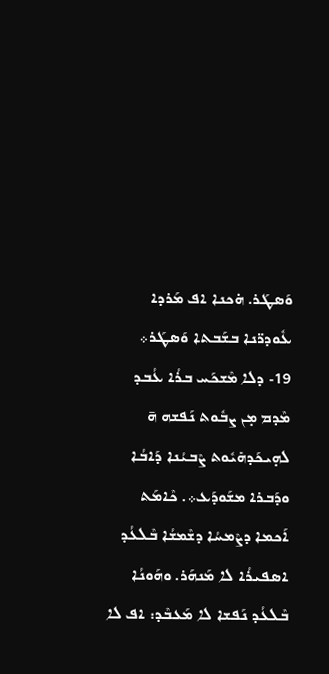ܘܰܣܛܰܪ. ܗ̇ܟܢܐ ܐܦ ܡܰܪܕܐ ܥܽܘܕܪ̈ܢܐ ܒܫܰܒܬܐ ܘܰܣܛܰܪ܀
19- ܕܠܐ ܡܶܫܟܰܚ ܒܪܳܐ ܥܳܒܕ ܡܶܕܡ ܡ̣ܢ ܨܒܽܘܬ ܢܰܦܫܗ ܗ̄ ܠܗ̣ܝܟܰܕܗܺܝܽܘܬ ܨܶܒܝܳܢܐ ܕܰܐܒܳܐ ܘܕܰܒܪܐ ܡܫܰܘܕܰܥ܀. ܟܶܐܡܰܬ ܐܰܟܡܐ ܕܨܶܡܚܳܐ ܕܫܶܡܫܳܐ ܒܶܠܥܳܕ ܐܣܦܝܪܳܐ ܠܐ ܡܰܢܗܰܪ. ܘܗܰܘܢܳܐ ܒܶܠܥܳܕ ܢܰܦܫܐ ܠܐ ܡܰܥܒܶܕ: ܐܦ ܠܐ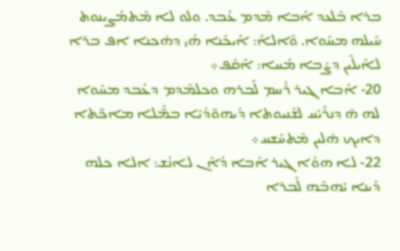ܒܪܐ ܒܶܠܥܕ ܐܰܒܐ ܡܶܕܡ ܥܳܒܕ. ܘܠܘ ܠܐ ܡܶܬܡܰܨܝܢܘܬ ܚܰܝܠܗ ܡܚܰܘܐ. ܘܶܐܠܐܳ: ܐܰܝܟܰܢܐ ܗܳܝ ܕܗ̇ܟܢܐ ܐܦ ܒܪܐ ܠܐܰܝܠܶܝܢ ܕܨܳܒܐ ܡܰܚܐ: ܐܰܩܶܦ܀
20- ܐܰܒܐ ܓܝܪ ܪܳܚܡ ܠܰܒܪܗ ܘܟܠܡܶܕܡ ܕܥܳܒܕ ܡܚܰܘܐ ܠܗ ܗ̄ ܕܢܪܰܝܰܚ ܠܫܳܢܝܘܬܐ ܕܺܝܗܘ̈ܕܳܝܶܐ ܒܡ̈ܶܠܐ ܡܐܟ̈ܬܐ ܕܐܝܟ ܗ̇ܠܝܢ ܡܶܬܚܰܫܚ܀
22- ܠܐ ܗܘܳܐ ܓܝܪ ܐܰܒܐ ܕܳܐܶܢ ܠܐܢܳܫ: ܐܠܐ ܟܠܗ ܕܺܝܢܐ ܝܰܗܒܶܗ ܠܰܒܪܐ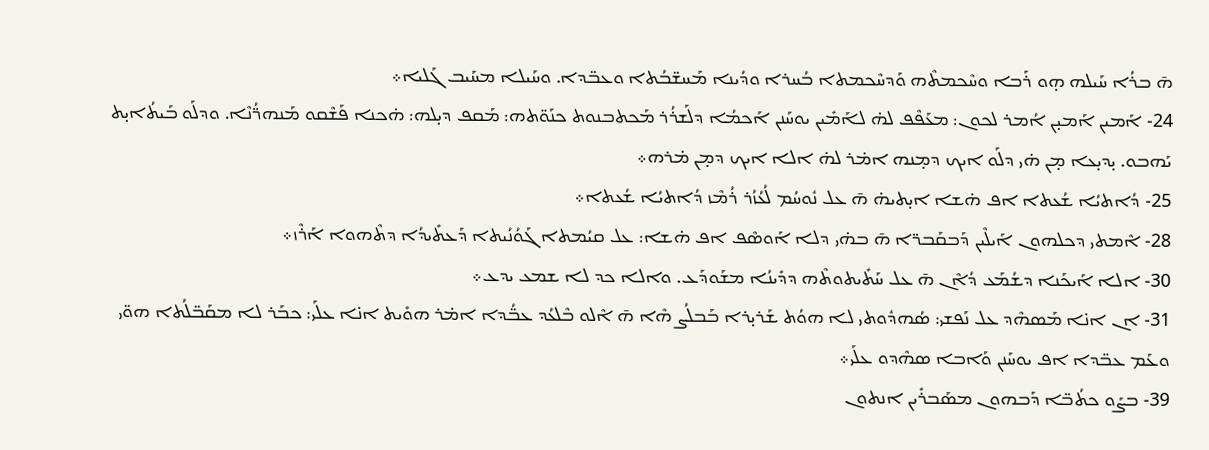ܗ̄ ܒܪܳܐ ܚܰܝܠܗ ܗ̣ܘ ܪܰܒܐ ܘܚܶܟܡܬܶܗ ܘܰܕܚܶܟܡܬܐ ܒܳܚܪܐ ܘܕܳܝܢܐ ܡܰܚܫ̈ܒܳܬܐ ܘܥܒ̈ܕܐ. ܘܚܰܝܠܐ ܡܚܰܝܒ ܓܰܠܝܐ܀
24- ܐܰܡܝܢ ܐܰܡܝ̣ܢ ܐܳܡܪ ܠܟܘܢ: ܡܥܰܦܶܦ ܠܗ̇ ܠܐܰܡܺܝܢ ܝܘܚܰܢܢ ܐܰܟܡܳܐ ܕܠܰܫܪܳܪ ܡܰܟܬܒܢܘܬ ܟܢܰܘ̈ܬܗ: ܡܰܩܦ ܕܝ̣ܠܗ: ܗ̇ܟܢܐ ܦܰܫܶܩܘ ܡܰܢܗܪ̈ܳܢܶܐ. ܘܕܠܰܘ ܒܰܝܬܳܐܝ̣ܬ ܝܰܗܒܘ. ܝ̣ܕܝ̣ܥܐ ܡ̣ܢ ܗ̇ܝ ܕܠܰܘ ܐܝܟ ܕܡ̣ܢܗ ܐܡ̇ܪ ܠܗ̇ ܐܠܐ ܐܝܟ ܕܡ̣ܢ ܡ̇ܪܗ܀
25- ܕܳܐܬܝܳܐ ܫܳܥܬܐ ܐܦ ܗ̇ܫܐ ܐܝ̣ܬܝܗ̇ ܗ̄ ܥܠ ܢܽܘܚܳܡ ܠܳܥܳܙܳܪ ܪܳܡܶܙ ܕܳܐܬܝܳܐ ܫܳܥܬܐ܀
28- ܐܶܡܬܝ ܕܟܠܗܘܢ ܐܰܝܠܶܝܢ ܕܰܒܩܰܒܪ̈ܐ ܗ̄ ܒܗ̇ܝ ܕܠܐ ܐܰܘܣܶܦ ܐܦ ܗ̇ܫܐ: ܥܠ ܩܝܳܡܬܐ ܓܰܘܳܢܳܝܬܐ ܕܰܥܬܺܝܕܳܐ ܕܬܶܗܘܐ ܐܰܪܶܙ܀
30- ܐܠܐ ܐܰܝܟܰܢܐ ܕܫܳܡܰܥ ܕܳܐܶܢ ܗ̄ ܥܠ ܚܰܬܺܝܬܘܬܶܗ ܕܕܺܝܢܳܐ ܡܫܰܘܕܰܥ. ܘܐܠܐ ܟܕ ܠܐ ܫܡܥ ܝܕܥ܀
31- ܐܢ ܐܢ̇ܐ ܡܰܣܗܶܕ ܥܠ ܢܰܦܫܝ: ܣܳܗܕܽܘܬܝ ܠܐ ܗܘܳܬ ܫܰܪܝ̣ܪܐ ܒܰܒܠܳܨ ܗܶܐ ܗ̄ ܐܶܠܘ ܒܶܠܥܳܕ ܥܒ̈ܳܕܐ ܐܡ̇ܪ ܗܘܺܝܬ ܐܢ̇ܐ ܥܠܰܝ: ܟܒܰܪ ܠܐ ܡܩܰܒ̈ܠܳܬܐ ܗܘ̈ܝ ܘܥܰܡ ܥܒ̈ܕܐ ܐܦ ܝܘܚܰܢܢ ܘܰܐܒܐ ܣܗܶܕܘ ܥܠܰܝ܀
39- ܒܨܰܘ ܟܬܳܒ̈ܐ ܕܰܒܗܘܢ ܡܣܰܒܪܺܝܢ ܐܢܬܘܢ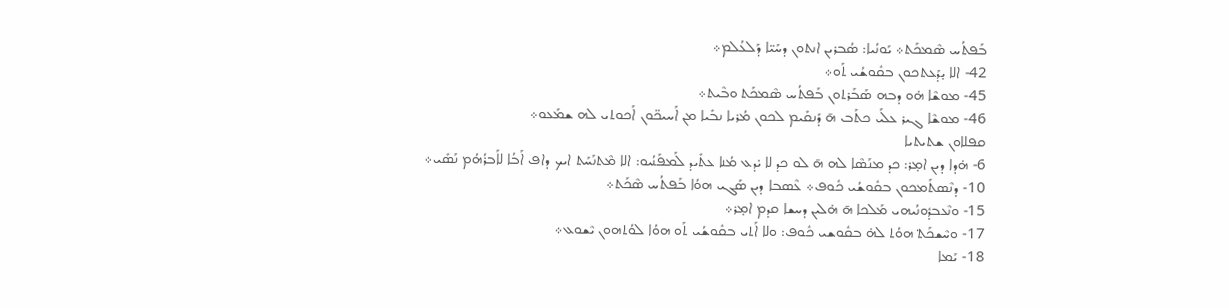ܒܰܦܬܳܚ ܣܶܡܟܰܬ܀ ܝܰܘܢܳܝܐ: ܣܳܒܪܝܢ ܐܢܬܘܢ ܕܚܰܝ̈ܐ ܕܰܠܥܳܠܡ܀
42- ܐܠܐ ܝ̣ܕܰܥܬܟܘܢ ܒܩܽܘܫܳܝ ܬܰܘ܀
45- ܡܘܫܶܐ ܗ̇ܘ ܕܒܗ ܣܰܒܰܪܬܘܢ ܒܰܦܬܳܚ ܣܶܡܟܰܬ ܘܒܶܝܬ܀
46- ܡܘܫܶܐ ܓܝܪ ܥܠܰܝ ܟܬܰܒ ܗ̄ ܕܰܢܩܺܝܡ ܠܟܘܢ ܡܳܪܝܐ ܢܒܺܝܐ ܡܢ ܐܰܚܝܟ̈ܘܢ ܐܰܟܘܬܝ ܠܗ ܫܡܰܥܘ܀
ܩܦܠܐܘܢ ܫܬܝܬܝܐ
6- ܗ̇ܕܐ ܕܝܢ ܐܡ̣ܪ: ܟܕ ܡܢܰܣܶܐ ܠܗ ܗ̄ ܠܘ ܟܕ ܠܐ ܝ̇ܕܥ ܡܳܢܐ ܥܬܺܝܕ ܠܰܡܦܰܢܳܝܘ: ܐܠܐ ܡܶܬܢܰܚܰܬ ܐܝܟ ܕܐܦ ܐܰܒܳܐ ܠܐܰܒܪܳܗܳܡ ܢܰܣܺܝ܀
10- ܕܢܶܣܬܰܡܟܘܢ ܒܩܽܘܫܳܝ ܟܽܘܦ܀ ܥܶܣܒܐ ܕܝܢ ܣܰܓܝ ܗܘܳܐ ܒܰܦܬܳܚ ܣܶܟܰܬ܀
15- ܘܢܶܥܒܕܽܘܢܳܝܗܝ ܡܰܠܟܐ ܗ̄ ܗ̇ܠܝܢ ܕܚܫܐ ܩܕܡ ܐܡ̣ܪ܀
17- ܘܚܶܫܟܰܬ݀ ܗܘܳܬ ܠܗ̇ ܒܩܽܘܫܝ ܟܽܘܦ: ܘܠܐ ܐܰܬܝ ܒܩܽܘܫܳܝ ܬܰܘ ܗܘܳܐ ܠܘܳܬܗܘܢ ܝܶܫܘܥ܀
18- ܝܰܡܐ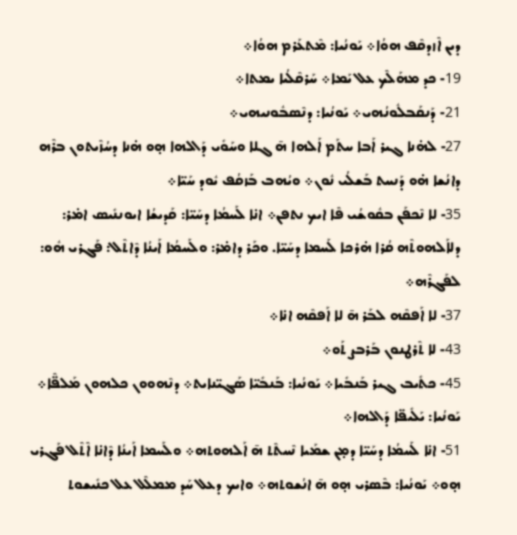ܕܝܢ ܐܶܙܕܩܶܦ ܗܘܳܐ܀ ܝܰܘܢܳܝܐ: ܡܶܬܥܰܪܡ ܗܘܳܐ܀
19- ܟܕ ܡܗܰܠܶܟ ܥܠ ܝܰܡܐ܀ ܚܰܪܩܶܠܳܝܐ ܝܡܬܐ܀
21- ܕܰܢܩܰܒܠܽܘܢܳܗܝ܀ ܝܰܘܢܳܝܐ: ܕܢܶܣܒܽܘܢܝܗܝ܀
27- ܠܗ̇ܢܐ ܓܝܪ ܐܰܒܐ ܚܬܰܡ ܐܰܠܗܐ ܗ̄ ܓܠܐ ܘܚܰܘܺܝ ܕܰܐܠܗܐ ܗ̣ܘ ܗ̇ܢܐ ܕܚܳܙܶܝܬܘܢ ܒܪܶܗ ܕܐܢܳܫܐ ܗ̇ܘ ܕܰܢܚܬ ܒܰܫܠܳܝ ܢܽܘܢ܀ ܘܝܳܗܒ ܒܰܙܩܳܦ ܝܽܘܕ ܚܰܝ̈ܐ܀
35- ܠܐ ܢܶܟܦܰܢ ܒܩܽܘܫܳܝ ܦܶܐ ܐܝܟ ܢܬܦܢ܀ ܐܢ̇ܐ ܠܰܚܡܳܐ ܕܚܰܝ̈ܐ: ܩܰܕܝܫܳܐ ܐܝܘܢܢܺܝܣ ܐܡ̇ܪ: ܕܠܐܰܠܗܘܬܶܗ ܩܳܪܐ ܗ̇ܪܟܐ ܠܰܚܡܐ ܕܚܰܝ̈ܐ. ܘܟܰܪ ܕܐܡ̇ܪ: ܘܠܰܚܡܳܐ ܐܰܝܢܳܐ ܕܶܐܬܶܠ: ܦܰܓܪܝ ܗܽܘ: ܠܦܰܓܪܶܗ܀
37- ܠܐ ܐܰܦܩܶܗ ܠܒܰܪ ܗ̄ ܠܐ ܐܰܦܩܶܗ ܐܢ̇ܐ܀
43- ܠܐ ܬܶܪܛܢܘܢ ܒܰܪܒܨ ܬܰܘ܀
45- ܟܬܺܝܒ ܓܝܪ ܒܰܢܒܺܝܐ܀ ܝܰܘܢܳܝܐ: ܒܰܢܒܺܝ̈ܐ ܣܰܓܝ̈ܢܐܝܬ܀ ܕܢܶܗܘܘܢ ܟܠܗܘܢ ܡܰܠܦ̈ܶܐ܀ ܝܰܘܢܳܝܐ: ܝܰܠܺܝܦ̈ܐ ܕܰܐܠܗܐ܀
51- ܐܢ̇ܐ ܠܰܚܡܳܐ ܕܚܰܝ̈ܐ ܕܡ̣ܢ ܫܡܰܝܐ ܢܶܚܬܶܬ ܗ̄ ܐܰܠܗܘܬܗ܀ ܘܠܰܚܡܐ ܐܰܝܢܳܐ ܕܶܐܢ̇ܐ ܐܶܬܶܠ ܦܰܓܪܝ ܗ̣ܘ܀ ܝܰܘܢܳܝܐ: ܒܶܣܪܝ ܗ̣ܘ ܗ̄ ܐܢܳܫܘܬܗ܀ ܘܐܝܟ ܕܥܠ ܚܰܕ ܡܡܠܶܠ ܥܠ ܟܢܺܝܫܘܬ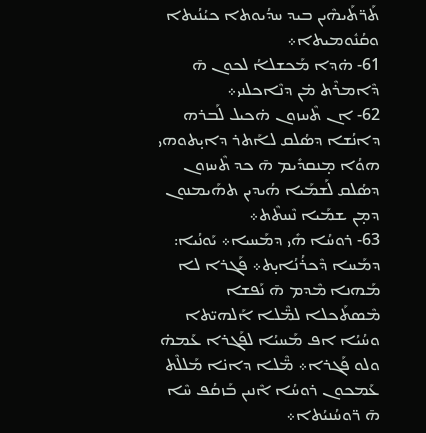ܬܰܪ̈ܬܰܝܗܶܝܢ ܒܝܕ ܚܕܳܝܘܬܐ ܟܝܳܢܳܝܬܐ ܘܩܳܢܽܘܡܝܬܐ܀
61- ܗ̇ܕܐ ܡܰܟܫܠܐܳ ܠܟܘܢ ܗ̄ ܕܶܐܡܪܶܬ ܡ̇ܢ ܕܢܶܐܟܠܢܝ܀
62- ܐܢ ܬܶܚܙܘܢ ܗ̇ܟܝܠ ܠܰܒܪܗ ܕܐܢܳܫܐ ܕܣܳܠܩ ܠܐܰܬܪ ܕܐܝ̣ܬܘܗܝ ܗܘܳܐ ܡ̣ܢܩܕܺܝܡ ܗ̄ ܟܕ ܬܶܚܙܘܢ ܕܣܳܠܩ ܠܰܫܡܰܝܐ ܗܳܝܕܝܢ ܬܗܰܝܡܢܘܢ ܕܡ̣ܢ ܫܡܰܝܐ ܢܶܚܬܶܬ܀
63- ܪܘܚܳܐ ܗܺܝ ܕܡܰܚܝܐ܀ ܝܰܘܢܳܝܐ: ܕܡܰܚܐ ܕܶܟܪܳܢܳܐܝ̣ܬ܀ ܦܰܓܪܐ ܠܐ ܡܰܗܢܐ ܡܶܕܡ ܗ̄ ܢܰܦܫܐ ܡܶܣܬܰܟܠܐ ܠܡ̈ܶܠܐ ܐܰܠܗܝ̈ܬܐ ܘܚܳܝܳܐ ܐܦ ܡܰܚܝܳܐ ܠܦܰܓܪܐ ܥܰܡܗ̇ ܘܠܘ ܦܰܓܪܐ܀ ܡ̈ܶܠܐ ܕܐܢ̇ܐ ܡܰܠܠܶܬ ܥܰܡܟܘܢ ܪܘܚܳܐ ܐܶܢܝܢ ܒܰܙܩܳܦ ܚܶܐ ܗ̄ ܪ̈ܘܚܳܢܝܳܬܐ܀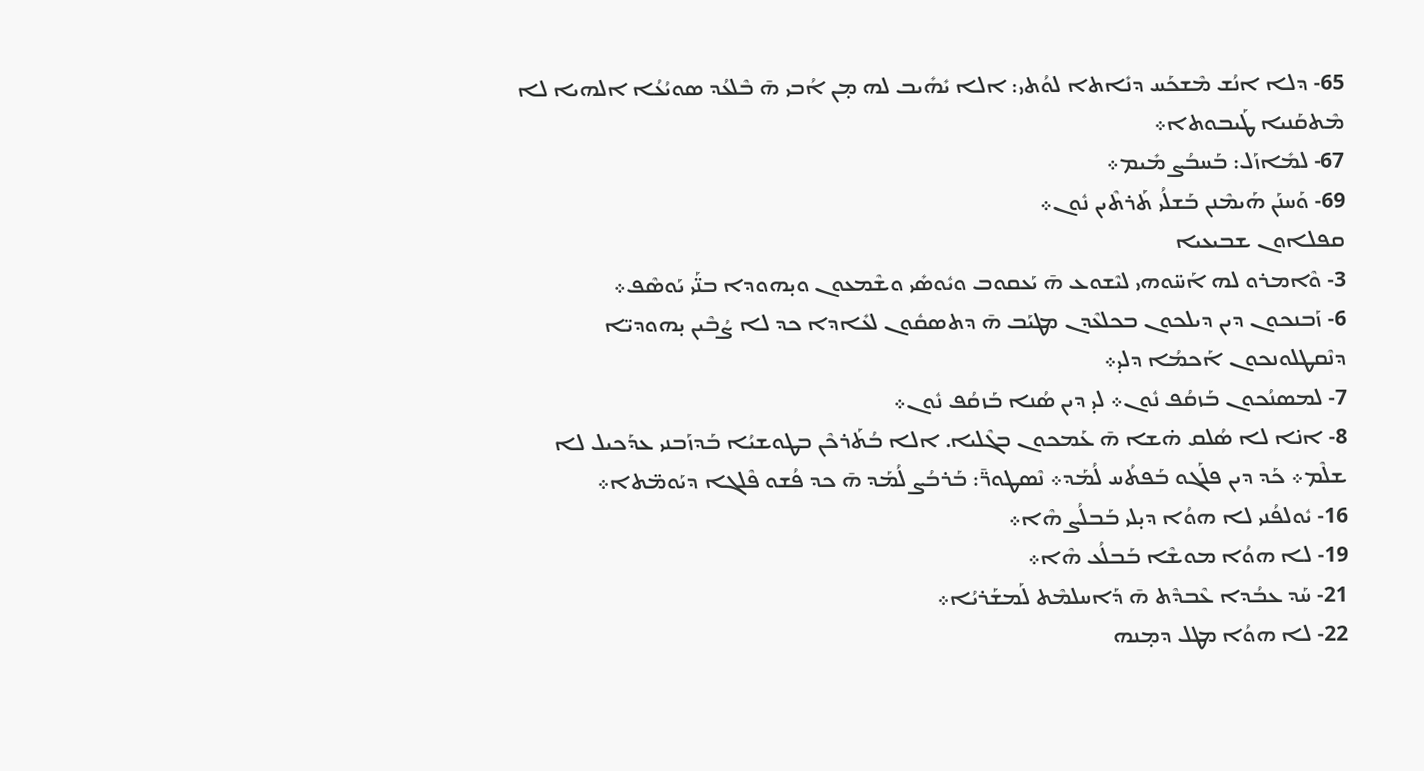65- ܕܠܐ ܐܢܳܫ ܡܶܫܟܰܚ ܕܢܺܐܬܐ ܠܘܳܬܝ: ܐܠܐ ܝܺܗܺܝܒ ܠܗ ܡ̣ܢ ܐܳܒܝ ܗ̄ ܒܶܠܥܳܕ ܣܘܝܳܥܳܐ ܐܠܗܝܐ ܠܐ ܡܶܬܩܰܢܝܐ ܛܰܝܒܘܬܐ܀
67- ܠܡܺܐܙܰܠ: ܒܰܚܒܳܨ ܡܺܝܡ܀
69- ܘܰܚܢܰܢ ܗܰܝܡܶܢܢ ܒܰܫܠܳܝ ܬܰܪܬܶܝܢ ܢܽܘܢ܀
ܩܦܠܐܘܢ ܫܒܝܥܝܐ
3- ܘܶܐܡܪܘ ܠܗ ܐܰܚ̈ܘܗܝ ܠܝܶܫܘܥ ܗ̄ ܝܰܥܩܘܒ ܘܝܽܘܣܺܝ ܘܫܶܡܥܘܢ ܘܝ̣ܗܘܕܐ ܒܢ̈ܰܝ ܝܰܘܣܶܦ܀
6- ܙܰܒܢܟܘܢ ܕܝܢ ܕܝܠܟܘܢ ܒܟܠܥܶܕܢ ܡܛܝܰܒ ܗ̄ ܕܬܣܩܽܘܢ ܠܥܺܐܕܐ ܟܕ ܠܐ ܨܳܒܶܝܢ ܝ̣ܗܘܕܝ̈ܐ ܕܢܶܩܛܠܘܢܟܘܢ ܐܰܟܡܳܐ ܕܠܝ̣܀
7- ܠܡܣܢܳܟܘܢ ܒܰܙܩܳܦ ܢܽܘܢ܀ ܠܝ̣ ܕܝܢ ܣܳܢܐ ܒܰܙܩܳܦ ܢܽܘܢ܀
8- ܐܢ̇ܐ ܠܐ ܣܳܠܩ ܗ̇ܫܐ ܗ̄ ܥܰܡܟܘܢ ܒܓܶܠܝܐ. ܐܠܐ ܒܳܬܰܪܟܶܢ ܒܛܘܫܝܳܐ ܒܰܕܙܰܒܢܝ ܥܕܰܟܝܠ ܠܐ ܫܠܶܡ܀ ܟܰܕ ܕܝܢ ܦܠܰܓܘ ܒܰܦܬܳܚ ܠܳܡܰܕ܀ ܢܶܣܛܘܪ̈̄: ܒܰܪܒܳܨ ܠܳܡܰܕ ܗ̄ ܟܕ ܦܳܫܘ ܦܶܠܓܐ ܕܝܰܘܡ̈ܬܐ܀
16- ܝܽܘܠܦܳܢܝ ܠܐ ܗܘܳܐ ܕܝ̣ܠܝ ܒܰܒܠܳܨ ܗܶܐ܀
19- ܠܐ ܗܘܳܐ ܡܘܫܶܐ ܒܰܒܠܳܥ ܗܶܐ܀
21- ܚܰܕ ܥܒܳܕܐ ܥܶܒܕܶܬ ܗ̄ ܕܰܐܚܠܡܶܬ ܠܰܡܫܰܪܝܳܐ܀
22- ܠܐ ܗܘܳܐ ܡܛܠ ܕܡ̣ܢܗ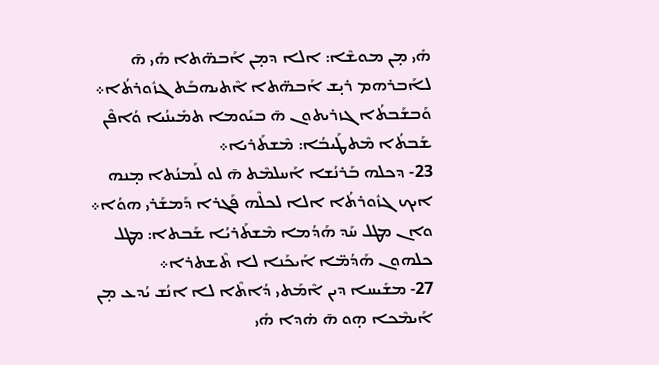ܗܺܝ ܡ̣ܢ ܡܘܫܶܐ: ܐܠܐ ܕܡ̣ܢ ܐܰܒܗ̈ܬܐ ܗܺܝ ܗ̄ ܠܐܰܒܪܗܡ ܪܝ̣ܫ ܐܰܒܗ̈ܬܐ ܐܶܬܝܗܒܰܬ ܓܙܽܘܪܬܳܐ܀ ܘܰܒܫܰܒܬܳܐ ܓܙܪܝܬܘܢ ܗ̄ ܒܝܰܘܡܐ ܬܡܺܝܢܳܝܐ ܘܳܐܦܶܢ ܫܰܒܬܳܐ ܡܶܬܛܰܝܒܳܐ: ܡܶܫܬܰܪܝܐ܀
23- ܕܟܠܗ ܒܰܪܢܳܫܐ ܐܰܚܠܡܶܬ ܗ̄ ܠܘ ܠܰܡܢܳܬܐ ܡ̣ܢܗ ܐܝܟ ܓܙܽܘܪܬܳܐ ܐܠܐ ܠܟܠܶܗ ܦܰܓܪܐ ܕܰܡܫܰܪܝ ܗܘܳܐ܀ ܘܐܢ ܡܛܠ ܚܰܕ ܗܰܕܳܡܐ ܡܶܫܬܰܪܝܳܐ ܫܰܒܬܐ: ܡܛܠ ܟܠܗܘܢ ܗܰܕܳܡ̈ܐ ܐܰܝܟܰܢܐ ܠܐ ܬܶܫܬܪܐ܀
27- ܡܫܺܝܚܐ ܕܝܢ ܐܶܡܰܬܝ ܕܳܐܬܶܐ ܠܐ ܐܢܳܫ ܝܳܕܥ ܡ̣ܢ ܐܰܝܡܶܟܐ ܗ̣ܘ ܗ̄ ܗ̇ܕܐ ܗܺܝ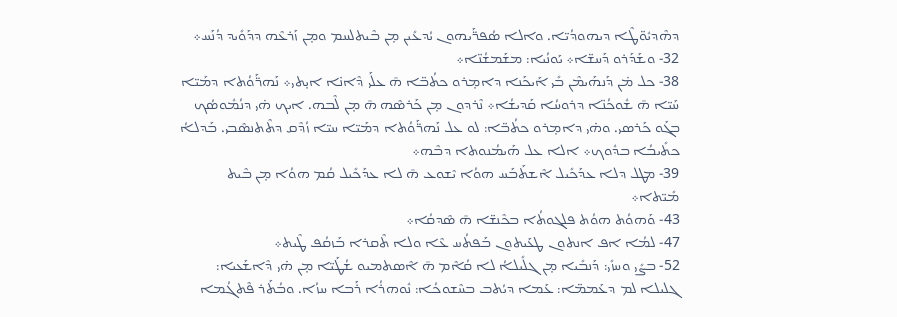ܕܗܶܕܝܽܘ̈ܛܶܐ ܕܝܗܘܕܳܝ̈ܐ. ܘܐܠܐ ܣܳܦܪ̈ܰܝܗܘܢ ܝܳܕܥܺܝܢ ܡ̣ܢ ܒܶܝܬܠܚܡ ܘܡ̣ܢ ܙܰܪܥܶܗ ܕܕܰܘܺܝܕ ܕܳܢܰܚ܀
32- ܘܫܰܕܰܪܘ ܕܰܚܫ̈ܐ܀ ܝܰܘܢܳܝܐ: ܡܫܰܡܫܳܢ̈ܐ܀
38- ܟܠ ܡ̇ܢ ܕܰܢܗܰܝܡܶܢ ܒܺܝ ܐܰܝܟܰܢܐ ܕܐܡ̣ܪܘ ܟܬܳܒ̈ܐ ܗ̄ ܥܠܰܝ ܕܶܐܢ̇ܐ ܐܝ̣ܬܝ܀ ܢܰܗܪ̈ܰܘܳܬܐ ܕܡܰܝ̈ܐ ܚܰܝ̈ܐ ܗ̄ ܫܽܘܟܳܢ̈ܐ ܕܪܘܚܳܐ ܩܰܕܝܫܳܐ܀ ܢܶܪܕܘܢ ܡ̣ܢ ܟܰܪܣܶܗ ܗ̄ ܡ̣ܢ ܠܶܒܗ. ܐܝܟ ܗ̇ܝ ܕܢܳܡܽܘܣܳܟ ܒܓܰܘ ܟܰܪܣܝ. ܘܗ̇ܝ ܕܐܡ̣ܪܘ ܟܬܳܒ̈ܐ: ܠܘ ܥܠ ܢܰܗܪ̈ܰܘܳܬܐ ܕܡܰܝ̈ܐ ܚܝ̈ܐ ܙܳܕܶܩ ܕܬܶܬܢܣܶܒܝ. ܒܰܕܠܐܳ ܟܬܺܝܒܳܐ ܒܕܽܘܟ܀ ܐܠܐ ܥܠ ܗܰܝܡܳܢܘܬܐ ܕܒܶܗ܀
39- ܡܛܠ ܕܠܐ ܥܕܰܟܺܝܠ ܐܶܫܬܰܒܰܚ ܗܘܳܐ ܝܶܫܘܥ ܗ̄ ܠܐ ܥܕܰܟܺܝܠ ܩܳܡ ܗܘܳܐ ܡ̣ܢ ܒܶܝܬ ܡܺܝ̈ܬܐ܀
43- ܘܰܗܘܳܬ ܗܘܳܬ ܦܠܓܘܬܳܐ ܒܟܶܢܫ̈ܐ ܗ̄ ܣܶܕܩܳܐ܀
47- ܠܡܳܐ ܐܦ ܐܢܬܘܢ ܛܥܰܝܬܘܢ ܒܰܦܬܳܚ ܥܶܐ ܘܠܐ ܬܶܩܪܐ ܒܰܙܩܳܦ ܛܶܝܬ܀
52- ܒܨܺܝ ܘܚܙܺܝ: ܕܰܢܒܺܝܐ ܡ̣ܢ ܓܠܺܝܠܐܳ ܠܐ ܩܳܐܶܡ ܗ̄ ܐܶܣܬܡܝܘ ܫܳܛܰܝ̈ܐ ܡ̣ܢ ܗ̇ܝ ܕܶܐܫܰܥܝܐ: ܓܠܝܠܐ ܠܡ ܕܥܰܡܡ̈ܐ: ܥܰܡܐ ܕܝܳܬܒ ܒܚܶܫܘܟܳܐ: ܢܽܘܗܪܳܐ ܪܰܒܐ ܚܙܳܐ. ܘܒܳܬܰܪ ܦܶܬܓܳܡܐ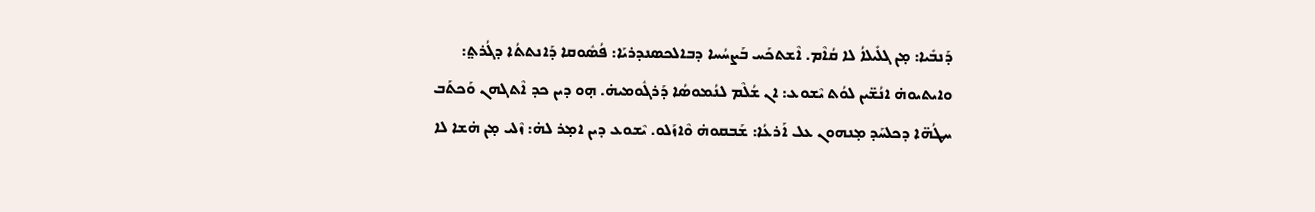ܕܰܢܒܺܝܐ: ܡ̣ܢ ܓܠܺܝܠܐܳ ܠܐ ܩܳܐܶܡ. ܐܶܫܬܟܰܚ ܒܰܨܚܳܚܐ ܕܒܐܠܟܣܢܕܪܝܰܐ: ܦܳܣܽܘܩܐ ܕܰܐܢܬܬܳܐ ܕܓܳܪܬ݀: ܘܐܝܬܝܘܗ̇ ܐܢܳܫ̈ܝܢ ܠܘܳܬ ܝܶܫܘܥ: ܐܢ ܫܳܠܶܡ ܠܢܳܡܘܣܳܐ ܕܰܪܓܽܘܡܝܗ̇. ܗ̣ܘ ܕܝܢ ܟܕ ܐܶܬܓܗܢ ܘܰܟܬܰܒ ܚܛܳܗ̈ܐ ܕܟܠܚܰܕ ܡ̣ܢܗܘܢ ܥܠ ܐܰܪܥܳܐ: ܫܰܒܩܘܗ̇ ܘܶܐܙܰܠܘ. ܝܶܫܘܥ ܕܝܢ ܐܡ̣ܪ ܠܗ̇: ܙܶܠܝ ܡ̣ܢ ܗ̇ܫܐ ܠܐ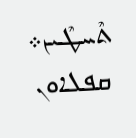ܬܶܚܛܶܝܢ܀
ܩܦܠܐܘܢ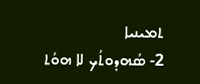ܬܡܝܢܝܐ
2- ܣܳܗܕܘܬܳܟ ܠܐ ܗܘܳܬ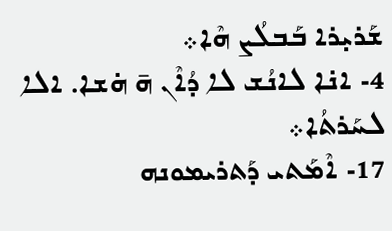ܫܰܪܝ̣ܪܐ ܒܰܒܠܳܨ ܗܶܐ܀
4- ܐܢ̇ܐ ܠܐܢܳܫ ܠܐ ܕܳܐܶܢ ܗ̄ ܗ̇ܫܐ. ܐܠܐ ܠܚܰܪܬܳܐ܀
17- ܐܶܡܰܬܝ ܕܰܬܪܝܡܘܢܗ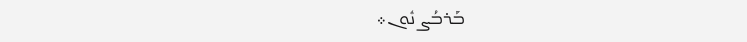ܒܰܪܒܳܨ ܢܽܘܢ܀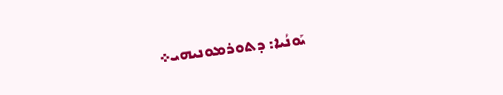ܝܰܘܢܳܝܐ: ܕܬܘܪܡܘܢܝܗܝ܀